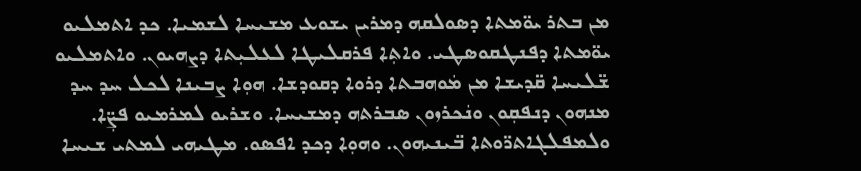ܡܢ ܒܬܪ ܝܘ̈ܡܬܐ ܕܣܘܠܩܗ ܕܡܪܝܢ ܝܫܘܥ ܡܫܝܚܐ ܠܫܡܝܐ. ܟܕ ܐܬܡܠܝܘ ܝܘ̈ܡܬܐ ܕܦܢܛܩܘܣܛܝ. ܘܐܬܼܐ ܦܪܩܠܝܛܐ ܠܥܠܝܼܬܐ ܕܨܗܝܘܢ. ܘܐܬܡܠܝܘ ܫ̈ܠܝܚܐ ܩ̈ܕܝܫܐ ܡܢ ܡܿܘܗܒܬܐ ܕܪܘܐ ܕܩܘܕܫܐ. ܗܘܼܐ ܨܒܝܢܐ ܠܟܠ ܚܕ ܚܕ ܡܢܗܘܢ ܕܢܦܩܼܘܢ ܘܢܿܟܪܙܘܢ ܣܒܪܬܗ ܕܡܫܝܚܐ. ܘܫܪܝܘ ܠܡܪܡܝܘ ܦܨܼ̈ܐ. ܘܠܡܦܠܓܐܬܪ̈ܘܬܐ ܒ̈ܝܢܝܗܘܢ. ܘܗܘܼܐ ܕܟܕ ܐܦܣܘ. ܡܛܝܗܝ ܠܡܬܝ ܫܝܚܐ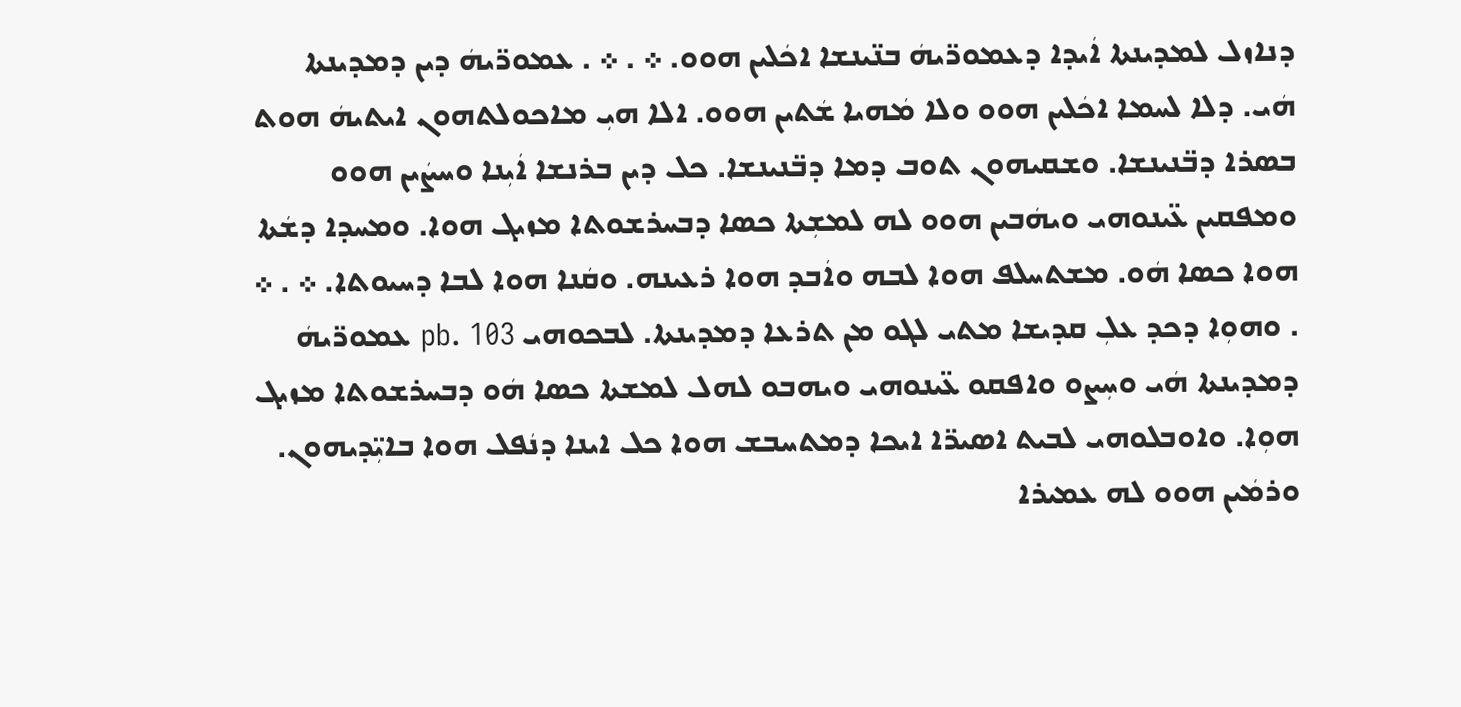ܕܢܐܙܠ ܠܡܕܝܢܬܐ ܐܿܝܕܐ ܕܥܡܘܪ̈ܝܗܿ ܒܢ̈ܝܢܫܐ ܐܟܿܠܝܢ ܗܘܘ. ܀ . ܀ . ܥܡܘܪ̈ܝܗܿ ܕܝܢ ܕܡܕܝܢܬܐ ܗܿܝ. ܕܠܐ ܠܚܡܐ ܐܟܿܠܝܢ ܗܘܘ ܘܠܐ ܡܿܗܝܐ ܫܿܬܝܢ ܗܘܘ. ܐܠܐ ܗܝܼ ܡܐܟܘܠܬܗܘܢ ܐܝܬܝܗܿ ܗܘܬ ܒܣܪܐ ܕܒ̈ܢܝܢܫܐ. ܘܫܩܝܗܘܢ ܬܘܒ ܕܡܐ ܕܒ̈ܢܝܢܫܐ. ܟܠ ܕܝܢ ܒܪܢܫܐ ܐܿܝܼܢܐ ܘܚܨܿܝܢ ܗܘܘ ܘܡܦܩܝܢ ܥ̈ܝܢܘܗܝ ܘܝܗܿܒܝܢ ܗܘܘ ܠܗ ܠܡܫܼܬܐ ܟܣܐ ܕܒܚܪܫܘܬܐ ܡܙܝܓ ܗܘܐ. ܘܡܚܕܐ ܕܫܿܬܐ ܗܘܐ ܟܣܐ ܗܿܘ. ܡܫܬܚܠܦ ܗܘܐ ܠܒܗ ܘܐܿܒܕ ܗܘܐ ܪܥܝܢܗ. ܘܩܿܢܐ ܗܘܐ ܠܒܐ ܕܚܝܘܬܐ. ܀ . ܀ . ܘܗܘܼܐ ܕܟܕ ܥܠܼ ܩܕܝܫܐ ܡܬܝ ܠܓܘ ܡܢ ܬܪܥܐ ܕܡܕܝܢܬܐ. ܠܒܟܘܗܝ pb. 103 ܥܡܘܪ̈ܝܗܿ ܕܡܕܝܢܬܐ ܗܿܝ ܘܚܼܨܘ ܘܐܦܩܘ ܥ̈ܝܢܘܗܝ ܘܝܗܒܘ ܠܗܠ ܠܡܫܬܐ ܟܣܐ ܗܿܘ ܕܒܚܪܫܘܬܐ ܡܙܝܓ ܗܘܼܐ. ܘܐܘܒܠܘܗܝ ܠܒܝܬ ܐܣܝܪ̈ܐ ܐܝܟܐ ܕܡܬܚܒܫ ܗܘܐ ܟܠ ܐܝܢܐ ܕܢܿܦܠ ܗܘܐ ܒܐܝܼ̈ܕܝܗܘܢ. ܘܪܡܿܝܢ ܗܘܘ ܠܗ ܥܡܝܪܐ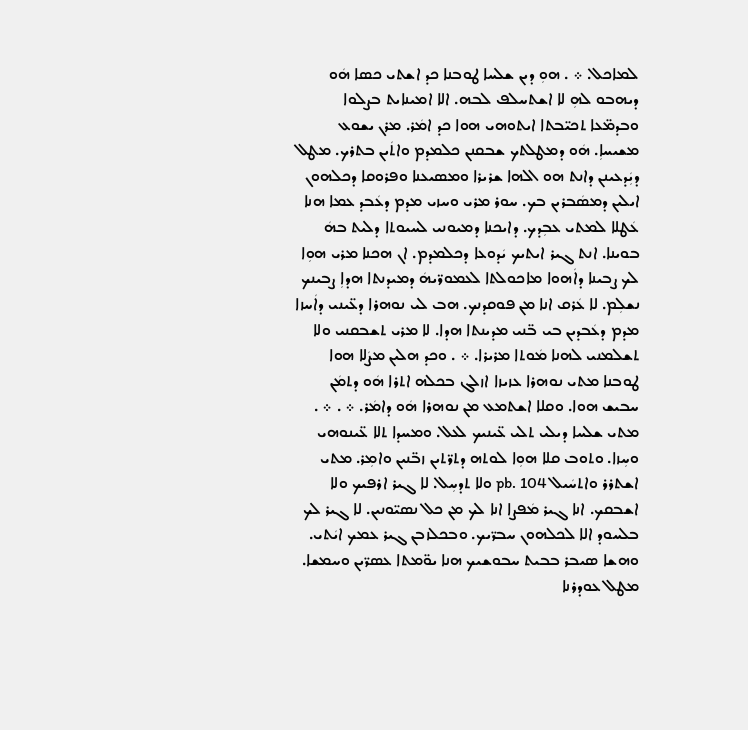ܠܡܐܟܠ. ܀ . ܗܘܼ ܕܝܢ ܫܠܚܐ ܛܘܒܢܐ ܟܕ ܐܫܬܝ ܟܣܐ ܗܿܘ ܕܝܗܒܘ ܠܗܼ ܠܐ ܐܫܬܚܠܦ ܠܒܗ. ܐܠܐ ܐܡܝܢܐܝܬ ܒܨܠܘܐ ܘܒܕܡ̈ܥܐ ܬܟܝ̈ܒܬܐ ܐܝܬܘܗܝ ܗܘܐ ܟܕ ܐܡܿܪ. ܡܪܢ ܝܫܘܥ ܡܫܝܚܐܼ. ܗܿܘ ܕܡܛܠܬܟ ܫܒܩܢܢ ܟܠܡܕܡ ܘܐܬܿܝܢ ܒܬܪܟ. ܡܛܠ ܕܝܼܿܕܥܝܢܢ ܕܐܢܬ ܗܘ ܐܠܗܐ ܫܪܝܪܐ ܘܡܣܝܥܢܐ ܘܦܪܘܩܐ ܕܟܠܗܘܢ ܐܝܠܝܢ ܕܡܣܿܒܪܝܢ ܒܟ. ܚܘܪ ܡܪܝ ܘܚܙܝ ܡܕܡ ܕܥܿܒܕ ܥܡܐ ܗܢܐ ܥܿܛܠܐ ܠܡܬܝ ܥܒܼܕܟ. ܕܐܝܟܢܐ ܕܡܝܘܢܝ ܠܚܝܘܬܐ ܕܠܝܬ ܒܗܿ ܒܘܝܢܐ. ܐܢܬ ܓܝܪ ܐܝܬܝܟ ܝܿܕܘܥܐ ܕܟܠܡܕܡ. ܐܢ ܗܟܢܐ ܡܪܝ ܗܘܼܐ ܠܟ ܨܒܝܢܐ ܕܐܿܗܘܐ ܡܐܟܘܠܬܐ ܠܥܡܘܪ̈ܝܗܿ ܕܡܝܕܢܬܐ ܗܕܐܼ ܨܒܝܢܟ ܢܫܠܼܡ. ܠܐ ܥܿܪܩ ܐܢܐ ܡܢ ܦܘܩܕܢܟ. ܗܒ ܠܝ ܢܘܗܪܐ ܕܥ̈ܝܢܝ ܕܐܿܚܙܐ ܡܕܡ ܕܥܿܒܕܝܢ ܒܝ ܒ̈ܢܝ ܡܕܝܢܬܐ ܗܕܐ. ܠܐ ܡܪܝ ܬܫܒܩܢܝ ܘܠܐ ܬܫܠܡܢܝ ܠܗܢܐ ܡܿܘܬܐ ܡܪܝܪܐ. ܀ . ܘܟܕ ܗܠܝܢ ܡܨܿܠܐ ܗܘܐ ܛܘܒܢܐ ܡܬܝ ܢܘܗܪܐ ܥܙܝܙܐ ܐܙܠܓ ܒܟܠܗ ܐܬܪܐ ܗܿܘ ܕܬܡܿܢ ܚܒܝܫ ܗܘܐ. ܘܩܠܐ ܐܫܬܡܥ ܡܢ ܢܘܗܪܐ ܗܿܘ ܕܐܡܿܪ. ܀ . ܀ . ܡܬܝ ܫܠܚܐ ܕܝܠܝ ܬܠܝ ܥ̈ܝܢܝܟ ܠܥܠ. ܘܡܚܕܐ ܬܠܐ ܥ̈ܝܢܘܗܝ ܘܚܼܙܐ. ܘܬܘܒ ܩܠܐ ܗܘܼܐ ܠܘܬܗ ܕܬܪ̈ܬܝܢ ܙܒ̈ܢܝܢ ܘܐܡܼܪ. ܡܬܝ ܐܫܬܪܪ ܘܐܬܚܿܝܠ pb. 104 ܘܠܐ ܬܕܚܼܠ. ܠܐ ܓܝܪ ܐܪܦܝܟ ܘܠܐ ܐܫܒܩܟ. ܐܢܐ ܓܝܪ ܡܿܦܨܐ ܐܢܐ ܠܟ ܡܢ ܟܠ ܢܣܝ̈ܘܢܝܢ. ܠܐ ܓܝܪ ܠܟ ܒܠܚܘܕ ܐܠܐ ܠܟܠܗܘܢ ܚܒܪ̈ܝܟ. ܘܒܟܠܙܒܢ ܓܝܪ ܥܡܟ ܐܝܿܬܝ. ܘܗܫܐ ܣܝܒܪ ܒܒܝܬ ܚܒܘܫܝܟ ܗܢܐ ܝܘ̈ܡܬܐ ܥܣܪ̈ܝܢ ܘܚܡܫܐ. ܡܛܠ ܥܘܕܪܢܐ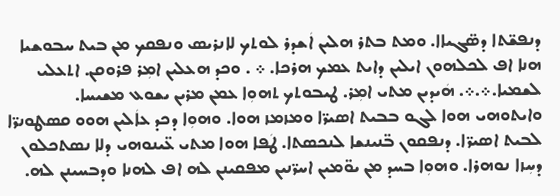ܕܢܦܫ̈ܬܐ ܕܣ̈ܓܝܐܐ. ܘܡܬ ܒܬܪ ܗܠܝܢ ܐܿܫܕܪ ܠܘܬܟ ܠܐܢܪܝܣ ܘܢܦܩܟ ܡܢ ܒܝܬ ܚܒܘܫܝܐ ܗܢܐ ܐܦ ܠܟܠܗܘܢ ܐܝܠܝܢ ܕܐܝܬ ܥܡܟ ܗܪܟܐ. ܀ . ܘܟܕ ܗܥܠܝܢ ܐܡܼܪ ܦܪܘܩܢ. ܐܬܥܠܝ ܠܫܡܝܐ.܀.܀. ܗܿܝܕܝܢ ܡܬܝ ܐܡܼܪ. ܛܝܒܘܬܟ ܬܗܘܼܐ ܥܡܢ ܡܪܝܢ ܝܫܘܥ ܡܫܝܚܐ. ܘܐܝܬܘܗܝ ܗܘܐ ܠܓܘ ܒܒܝܬ ܐܣܝܪ̈ܐ ܘܡܙܡܙ ܗܘܐ. ܘܗܘܼܐ ܕܟܕ ܥܐܿܠܝܢ ܗܘܘ ܩܣܛܘܢܪ̈ܐ ܠܒܝܬ ܐܣܝܪ̈ܐ. ܕܢܦܩܘܢ ܒ̈ܢܝܢܫܐ ܠܢܟܣܬܐ. ܛܿܦܐ ܗܘܐ ܡܬܝ ܥ̈ܝܢܘܗܝ ܕܠܐ ܢܣܬܟܠܘܢ ܕܚܼܙܐ ܢܘܗܪܐ. ܘܗܘܼܐ ܒܚܕ ܡܢ ܝܘ̈ܡܝܢ ܐܚܪ̈ܢܝܢ ܡܦܩܝܢܢ ܠܗ ܐܦ ܠܗܢܐ ܘܕܒܚܝܢܢ ܠܗ.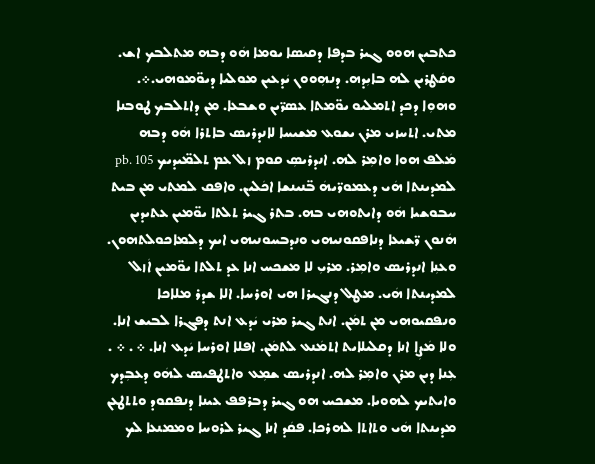ܟܬܒܝܢ ܗܘܘ ܓܝܪ ܒܕܦܐ ܕܩܝܣܐ ܝܘܡܐ ܗܿܘ ܕܒܗ ܡܬܠܒܟ ܐܫ. ܘܩܿܛܪܝܢ ܠܗ ܒܐܝܼܕܗ. ܕܢܗܼܘܘܢ ܝܿܕܥܝܢ ܡܘܠܝܐ ܕܝܘ̈ܡܘܗܝ.܀. ܘܗܘܼܐ ܕܟܕ ܐܬܡܠܝܘ ܝܘ̈ܡܬܐ ܥܣܪ̈ܝܢ ܘܫܒܥܐ. ܡܢ ܕܐܬܠܒܟ ܛܘܒܢܐ ܡܬܝ. ܐܬܚܙܝ ܡܪܢ ܝܫܘܥ ܡܫܝܚܐ ܠܐܢܕܪܝܣ ܒܐܬܪܐ ܗܿܘ ܕܒܗ ܡܿܠܦ ܗܘܐ ܘܐܡܼܪ ܠܗ. ܐܢܕܪܝܣܼ ܩܘܡ ܙܠ ܥܡ ܬܠܡ̈ܝܕܝܟ pb. 105 ܠܡܕܝܢܬܐ ܗܿܝ ܕܥܡܘܪ̈ܝܗܿ ܒ̈ܢܝܢܫܐ ܐܟܿܠܝܢ. ܘܐܦܩ ܠܡܬܝ ܡܢ ܒܝܬ ܚܒܘܫܝܐ ܗܿܘ ܕܐܝܬܘܗܝ ܒܗ. ܒܬܪ ܓܝܪ ܬܠܬܐ ܝܘ̈ܡܝܢ ܥܬܝܕܝܢ ܗܿܢܘܢ ܪ̈ܫܝܥܐ ܕܢܐܦܩܘܢܝܗܝ ܘܢܕܒܚܘܢܝܗܝ ܐܝܟ ܕܠܡܐܟܘܠܬܗܘܢ. ܘܥܢܼܐ ܐܢܕܪܝܣ ܘܐܡܼܪ. ܡܪܝܼ ܠܐ ܡܫܟܚ ܐܢܐ ܥܕ ܬܠܬܐ ܝܘ̈ܡܝܢ ܐܿܙܠ ܠܡܕܝܢܬܐ ܗܿܝ. ܡܛܠ ܕܢܓܝܪܐ ܗܝ ܐܘܪܚܐ. ܐܠܐ ܫܕܪ ܡܠܐܟܐ ܘܢܦܩܝܘܗܝ ܡܢ ܬܡܿܢ. ܐܢܬ ܓܝܪ ܡܪܝ ܝܿܕܥ ܐܢܬ ܕܦܓܪܐ ܠܒܝܫ ܐܢܐ. ܘܠܐ ܡܿܨܼܐ ܐܢܐ ܕܩܠܝܠܐܝܬ ܐܬܡܿܢܥ ܠܬܡܿܢ. ܐܦܠܐ ܐܘܪܚܐ ܝܿܕܥ ܐܢܐ. ܀ . ܀ . ܥܼܢܐ ܕܝܢ ܡܪܢ ܘܐܡܼܪ ܠܗ. ܐܢܕܪܝܣ ܫܡܼܥ ܘܐܬܛܦܝܣ ܠܗܿܘ ܕܥܒܼܕܟ ܘܐܝܬܝܟ ܠܗܘܝܐ. ܡܫܟܚ ܗܘ ܓܝܪ ܕܒܪܦܦ ܥܝܢܐ ܕܢܦܩܘܕ ܘܬܬܛܥܢ ܡܕܝܢܬܐ ܗܿܝ ܘܬܐܬܐ ܠܗܪܟܐ. ܦܩܿܕ ܐܢܐ ܓܝܪ ܠܪܘܚܐ ܘܡܡܢܥܐ ܠܟ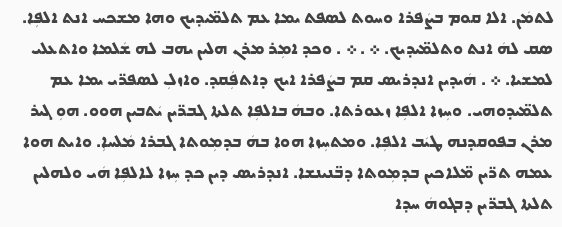ܠܬܡܿܢ. ܐܠܐ ܩܘܡ ܒܨܿܦܪܐ ܘܚܘܬ ܠܣܦܬ ܝܡܐ ܥܡ ܬܠܡ̈ܝܕܝܟ ܘܗܐ ܡܫܟܚ ܐܢܬ ܐܠܦܼܐ. ܣܩ ܠܗܿ ܐܢܬ ܘܬܠܡ̈ܝܕܝܟ. ܀ . ܀ . ܘܟܕ ܐܡܼܪ ܡܪܢ ܗܠܝܢ ܝܗܒ ܠܗ ܫܿܠܡܐ ܘܐܬܥܠܝ ܠܡܫܝܐ. ܀ . ܗܿܝܕܝܢ ܐܢܕܪܝܣ ܩܡ ܒܨܿܦܪܐ ܐܝܟ ܕܐܬܦܼܿܩܕ. ܘܐܙܠܼ ܠܣܦܪ̈ܝ ܝܡܐ ܥܡ ܬܠܡ̈ܝܕܘܗܝ. ܘܚܼܙܐ ܐܠܦܼܐ ܙܥܘܪܬܐ. ܘܒܗܿ ܒܐܠܦܼܐ ܬܠܬܐ ܓܒܪ̈ܝܢ ܝܿܬܒܝܢ ܗܘܘ. ܗܘܼ ܓܝܪ ܡܪܢ ܒܦܘܩܕܢܗ ܛܝܿܒ ܐܠܦܼܐ. ܘܡܬܚܼܙܐ ܗܘܐ ܒܗܿ ܒܕܡܼܘܬܐ ܓܒܪܐ ܡܿܠܚܐܼ. ܘܐܝܬ ܗܘܐ ܥܡܗ ܬܪ̈ܝܢ ܡ̈ܠܐܟܝܢ ܒܕܡܼܘܬܐ ܕܒ̈ܢܝܢܫܐ. ܐܢܕܪܝܣ ܕܝܢ ܟܕ ܚܼܙܐ ܠܐܠܦܼܐ ܗܿܝ ܘܠܗܠܝܢ ܬܠܬܐ ܓܒܪ̈ܝܢ ܕܒܓܘܗܿ ܚܕܐ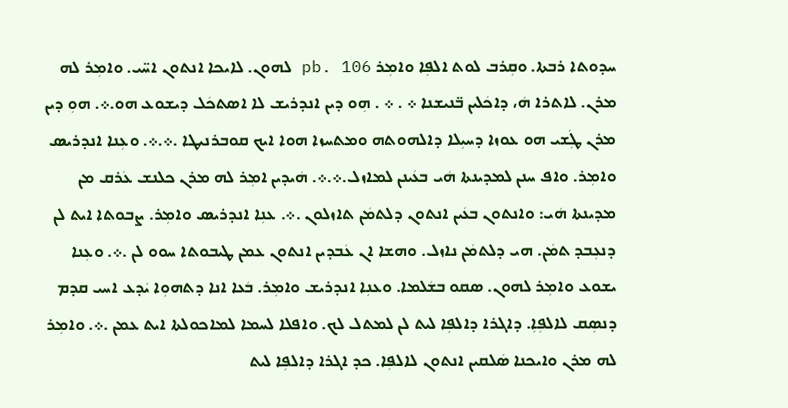ܚܕܘܬܐ ܪܒܬܐ. ܘܩܼܪܒ ܠܘܬ ܐܠܦܼܐ ܘܐܡܼܪ pb. 106 ܠܗܘܢ. ܠܐܝܟܐ ܐܢܬܘܢ ܐܚ̈ܝ. ܘܐܡܼܪ ܠܗ ܡܪܢ. ܠܐܬܪܐ ܗܿ، ܕܐܟܿܠܝܢ ܒ̈ܢܝܫܢܐ ܀ . ܀ . ܗܼܘ ܕܝܢ ܐܢܕܪܝܫ ܠܐ ܐܣܬܟܿܠ ܕܝܫܘܥ ܗܘ.܀. ܗܘܼ ܕܝܢ ܡܪܢ ܛܼܿܫܝ ܗܘ ܥܘܙܐ ܕܚܝܼܠܐ ܕܐܠܗܘܬܗ ܘܡܬܚܙܐ ܗܘܐ ܐܝܟ ܩܘܒܪܢܝܛܐ .܀.܀. ܘܥܼܢܐ ܐܢܕܪܝܣ ܘܐܡܼܪ. ܘܐܦ ܚܢܢ ܠܡܕܝܢܬܐ ܗܿܝ ܒܥܿܝܢܢ ܠܡܐܙܠ.܀.܀. ܗܿܝܕܝܢ ܐܡܼܪ ܠܗ ܡܪܢ ܟܠܢܫ ܥܿܪܩ ܡܢ ܡܕܝܢܬܐ ܗܿܝ: ܘܐܢܬܘܢ ܒܥܿܝܢ ܐܢܬܘܢ ܕܠܬܡܿܢ ܬܐܙܠܘܢ .܀. ܥܢܼܐ ܐܢܕܪܝܣ ܘܐܡܼܪ. ܨܒܘܬܐ ܐܝܬ ܠܢ ܕܢܥܼܒܕ ܬܡܿܢ. ܗܝ ܕܠܬܡܿܢ ܢܐܙܠ. ܘܗܫܐ ܐܢ ܥܿܒܕܝܢ ܐܢܬܘܢ ܥܡܢ ܛܝܒܘܬܐ ܚܘܘ ܠܢ .܀. ܘܥܼܢܐ ܝܫܘܥ ܘܐܡܼܪ ܠܗܘܢ. ܣܩܘ ܒܫܿܠܡܐ. ܘܥܢܼܐ ܐܢܕܪܝܫ ܘܐܡܼܪ. ܒܿܥܐ ܐܢܐ ܕܬܗܘܼܐ ܝܿܕܥ ܐܚܝ ܩܕܡ ܕܢܣܼܩ ܠܐܠܦܼܐܼ. ܕܐܓܪܐ ܕܐܠܦܼܐ ܠܝܬ ܠܢ ܠܡܬܠ ܠܟ. ܘܐܦܠܐ ܠܚܡܐ ܠܡܐܟܘܠܬܐ ܐܝܬ ܥܡܢ .܀. ܘܐܡܼܪ ܠܗ ܡܪܢ ܘܐܝܟܢܐ ܣܿܠܩܝܢ ܐܢܬܘܢ ܠܐܠܦܼܐ. ܟܕ ܐܓܪܐ ܕܐܠܦܼܐ ܠܝܬ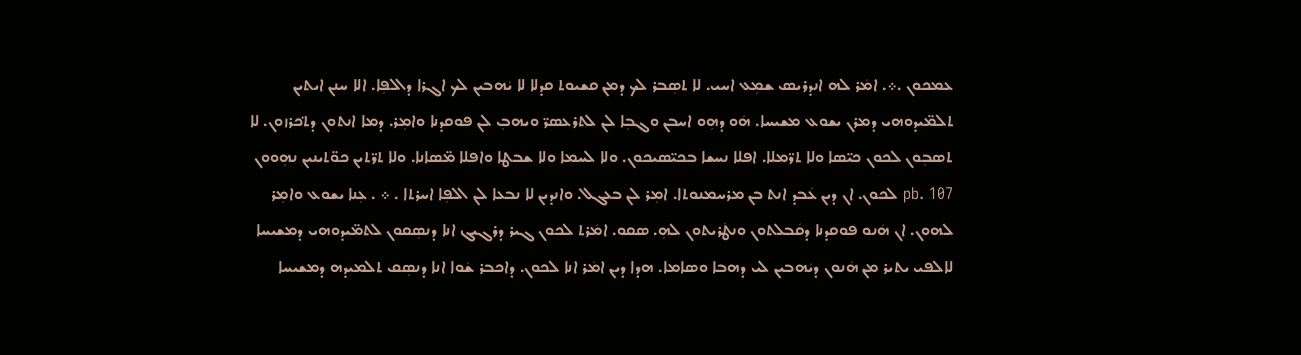ܥܡܟܘܢ .܀. ܐܡܿܪ ܠܗ ܐܢܕܪܝܣ ܫܡܼܥ ܐܚܝ. ܠܐ ܬܣܼܒܪ ܠܟ ܕܡܢ ܩܫܝܘܬ ܩܕܠܐ ܠܐ ܝܿܗܒܝܢ ܠܟ ܐܓܪܐ ܕܐܠܦܼܐ. ܐܠܐ ܚܢܢ ܐܝܬܝܢ ܬܠܡ̈ܝܕܘܗܝ ܕܡܪܢ ܝܫܘܥ ܡܫܝܚܐ. ܗܿܘ ܕܗܼܘ ܐܚܒܢ ܘܓܒܼܐ ܠܢ ܠܬܪܥܣܪ̈ ܘܝܗܒܼ ܠܢ ܦܘܩܕܢܐ ܘܐܡܼܪ. ܕܡܐ ܐܢܬܘܢ ܕܬ݀ܟܪܙܘܢ. ܠܐ ܬܣܒܼܘܢ ܠܟܘܢ ܟܝ̈ܣܐ ܘܠܐ ܬܪ̈ܡܠܐ. ܐܦܠܐ ܢܚܫܐ ܒܟܝ̈ܣܝܟܘܢ. ܘܠܐ ܠܚܡܐ ܘܠܐ ܫܒܛܐ ܘܐܦܠܐ ܡ̈ܣܐܢܐ. ܘܠܐ ܬܪ̈ܬܝܢ ܟܘ̈ܬܝܢܝܢ ܢܗܼܘܘܢ pb. 107 ܠܟܘܢ. ܐܢ ܕܝܢ ܥܿܒܕ ܐܢܬ ܒܢ ܡܪܚܡܢܘܬܐ. ܐܡܼܪ ܠܢ ܒܥܓܠ. ܘܐܢܕܝܢ ܠܐ ܢܒܥܐ ܠܢ ܐܠܦܼܐ ܐܚܪܬܐ . ܀ . ܥܼܢܐ ܝܫܘܥ ܘܐܡܼܪ ܠܗܘܢ. ܐܢ ܗܿܢܘ ܦܘܩܕܢܐ ܕܩܿܒܠܬܘܢ ܘܢܛܿܪܝܬܘܢ ܠܗܼ. ܣܩܘ. ܐܡܿܪܬ ܠܟܘܢ ܓܝܪ ܕܪܓܝܓ ܐܢܐ ܕܢܣܼܩܘܢ ܠܬܡ̈ܝܕܘܗܝ ܕܡܫܝܚܐ ܠܐܠܦܝ ܝܬܝܪ ܡܢ ܗܿܢܘܢ ܕܝܿܗܒܝܢ ܠܝ ܕܗܒܐ ܘܣܐܡܐ. ܗܕܐ ܕܝܢ ܐܡܿܪ ܐܢܐ ܠܟܘܢ. ܕܐܟܒܪ ܫܿܘܐ ܐܢܐ ܕܢܣܼܩ ܬܠܡܝܕܗ ܕܡܫܝܚܐ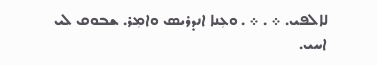ܠܐܠܦܝ. ܀ . ܀ . ܘܥܼܢܐ ܐܢܕܪܝܣ ܘܐܡܼܪ. ܫܒܘܩ ܠܝ ܐܚܝ.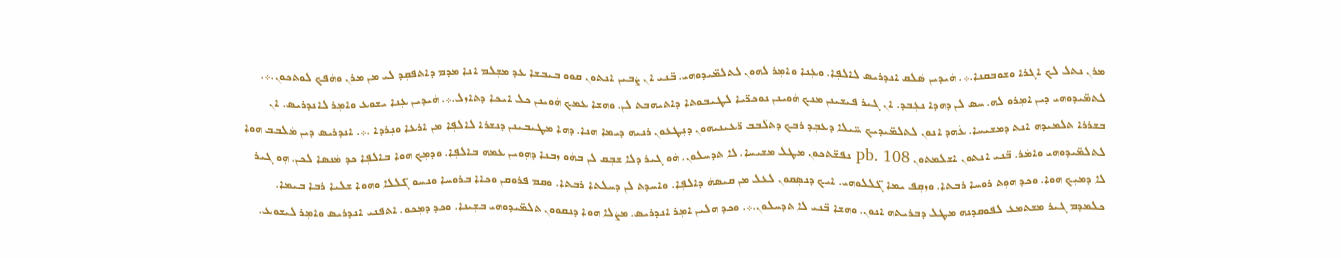ܡܪܢ ܢܬܠ ܠܟ ܐܓܪܐ ܘܫܘܒܩܢܐ.܀. ܗܿܝܕܝܢ ܣܿܠܩ ܐܢܕܪܝܣ ܠܐܠܦܼܐ. ܘܥܼܢܐ ܘܐܡܼܪ ܠܗܘܢ ܠܬܠܡ̈ܝܕܘܗܝ. ܒ̈ܢܝ ܐܢ ܨܿܒܝܢ ܐܢܬܘܢ ܩܘܘ ܒܝܒܫܐ ܥܕ ܡܫܼܠܡ ܐܢܐ ܡܕܡ ܕܐܬܦܩܼܕ ܠܝ ܡܢ ܡܪܢ ܘܗܿܦܟ ܠܘܬܟܘܢ.܀. ܠܬܡ̈ܝܕܘܗܝ ܕܝܢ ܐܡܼܪܘ ܠܗ. ܚܣ ܠܢ ܕܗܕܐ ܢܥܼܒܕ. ܐܢ ܓܝܪ ܦܝܫܝܢܢ ܡܢܟ ܗܿܘܝܢܢ ܢܘܟܪ̈ܝܐ ܠܛܝܒܘܬܐ ܕܐܬܝܗܒܬ ܠܢ. ܘܗܫܐ ܥܡܟ ܗܿܘܝܢܢ ܟܠ ܐܝܟܐ ܕܬܐܙܠ.܀. ܗܿܝܕܝܢ ܥܼܢܐ ܝܫܘܥ ܘܐܡܼܪ ܠܐܢܕܪܝܣ. ܐܢ ܒܫܪܪܐ ܬܠܡܝܕܗ ܐܢܬ ܕܡܫܝܚܐ. ܥܿܗܕ ܐܢܘܢ ܠܬܠܡ̈ܝܕܝܟ ܚ̈ܝܠܐ ܕܥܒܼܕ ܪܒܟ ܕܬܠܿܒܒ ܪ̈ܥܝܢܝܗܘܢ ܕܢܼܛܥܘܢ ܪܢܝܗ ܕܝܡܐ ܗܢܐ. ܕܗܐ ܡܛܝܒܝܢܢ ܕܢܫܪܐ ܠܐܠܦܼܐ ܡܢ ܐܪܥܐ ܘܢܼܪܕܐ .܀. ܐܢܕܪܝܣ ܕܝܢ ܡܿܠܒܒ ܗܘܐ ܠܬܠܡ̈ܝܕܘܗܝ ܘܐܡܿܪ. ܒ̈ܢܝ ܐܢܬܘܢ ܐܫܠܡܬܘܢ pb. 108 ܢܦܫ̈ܬܟܘܢ ܡܛܠ ܡܫܝܚܐ. ܠܐ ܬܕܚܠܘܢ. ܗܿܘ ܓܝܪ ܕܠܐ ܫܒܼܩ ܠܢ ܒܗܿܘ ܙܒܢܐ ܕܗܼܘܝܢ ܥܡܗ ܒܐܠܦܼܐ. ܘܕܡܼܟ ܗܘܐ ܒܐܠܦܼܐ ܟܕ ܡܿܢܣܐ ܠܟܢ. ܗܼܘ ܓܝܪ ܠܐ ܕܡܝܼܟ ܗܘܐ. ܘܟܕ ܗܘܼܬ ܪܘܚܐ ܪܒܬܐ. ܘܙܩܼܦ ܝܡܐ ܓ̈ܠܠܘܗܝ. ܐܝܟ ܕܢܣܼܩܘܢ ܠܥܠ ܡܢ ܩܝܣܗܿ ܕܐܠܦܼܐ. ܘܐܚܕܬ ܠܢ ܕܚܠܬܐ ܪܒܬܐ. ܘܩܡ ܦܪܘܩܢ ܘܟܐܐ ܒܪܘܚܐ ܘܢܚܘ ܓ̈ܠܠܐ ܘܗܘܐ ܫܠܝܐ ܪܒܐ ܒܝܡܐ. ܟܠܡܕܡ ܓܝܪ ܡܫܬܡܥ ܠܦܘܩܕܢܗ ܡܛܠ ܕܒܪܝܬܗ ܐܢܘܢ. ܘܗܫܐ ܒ̈ܢܝ ܠܐ ܬܕܚܠܘܢ.܀. ܘܟܕ ܗܠܝܢ ܐܡܼܪ ܐܢܕܪܝܣ. ܡܨܿܠܐ ܗܘܐ ܕܢܩܘܘܢ ܬܠܡ̈ܝܕܘܗܝ ܒܫܼܝܢܐ. ܘܟܕ ܕܡܼܟܘ. ܐܬܦܢܝ ܐܢܕܪܝܣ ܘܐܡܼܪ ܠܝܫܘܥ.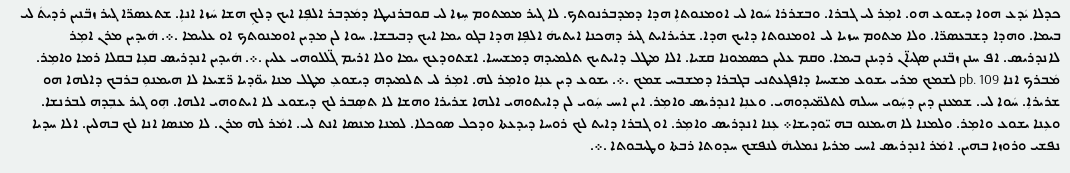ܟܕܠܐ ܝܿܕܥ ܗܘܐ ܕܝܫܘܥ ܗܘ. ܐܡܼܪ ܠܝ ܓܒܪܐ. ܘܒܫܪܪܐ ܚܿܘܐ ܠܝ ܐܘܡܢܘܬܐܼ ܗܕܐ ܕܡܕܒܪܢܘܬܟ. ܠܐ ܓܝܪ ܡܡܬܘܡ ܚܼܙܐ ܠܝ ܩܘܒܪܢܝܛܐ ܕܡܿܕܒܪ ܐܠܦܼܐ ܐܝܟ ܕܠܟܼ ܗܫܐ ܚܿܙܐ ܐܢܐܼ. ܫܬܥܣܪ̈ܐ ܓܝܪ ܙܒ̈ܢܝܢ ܪܕܝܬܿ ܠܝ ܒܝܡܐ. ܘܗܕܐ ܕܫܒܥܣܪ̈ܐ. ܘܠܐ ܡܬܘܡ ܚܙܝܐ ܠܝ ܐܘܡܢܘܬܐ ܕܐܝܟ ܗܕܐ. ܫܪܝܪܐܝܬ ܓܝܪ ܕܗܟܢܐ ܐܝܬܝܗܿ ܐܠܦܼܐ ܗܕܐ ܒܓܘ ܝܡܐ ܐܝܟ ܕܒܝܒܫܐ. ܚܘܐ ܠܢ ܡܕܝܢ ܐܘܡܢܘܬܟ ܐܘ ܥܠܝܡܐ .܀. ܗܿܝܕܝܢ ܡܪܢ ܐܡܼܪ ܠܐܢܕܪܝܣ. ܐܦ ܚܢܢ ܙܒ̈ܢܝܢ ܣܓܝܐ̈ܢ ܪܕܝܢܢ ܒܝܡܐ. ܘܩܡ ܥܠܝܢ ܟܣܡܘܢܐ ܩܫܝܐ. ܐܠܐ ܡܛܠ ܕܐܝܬܝܟ ܬܠܡܝܕܗ ܕܡܫܝܚܐ. ܐܫܬܘܕܥܟ ܝܡܐ ܘܠܐ ܐܪܝܡ ܓ̈ܠܠܘܗܝ ܥܠܝܢ .܀. ܗܿܝܕܝܢ ܐܢܕܪܝܣ ܩܥܼܐ ܒܩܠܐ ܪܡܐ ܘܐܡܼܪ. ܡܿܒܪܟ ܐܢܐ pb. 109 ܠܫܡܟ ܡܪܝ ܝܫܘܥ ܡܫܝܚܐ ܕܐܦܓܥܬܢܝ ܒܓܒܪܐ ܕܡܫܒܚ ܫܡܟ .܀. ܝܫܘܥ ܕܝܢ ܥܢܼܐ ܘܐܡܼܪ ܠܗ. ܐܡܼܪ ܠܝ ܬܠܡܝܕܗ ܕܝܫܘܥܼ ܡܛܠ ܡܢܐ ܝܘ̈ܕܝܐ ܪ̈ܫܝܥܐ ܠܐ ܗܝܡܢܘܼ ܒܪܒܟ ܕܐܠܗܐ ܗܘ ܫܪܝܪܐܼ. ܚܿܘܐ ܠܝ. ܫܡܥܢܢ ܕܝܢ ܕܚܼܿܘܝ ܚܝܠܗ ܠܬܠܡ̈ܝܕܘܗܝ. ܘܥܢܼܐ ܐܢܕܪܝܣ ܘܐܡܼܪ. ܐܝܢ ܐܚܝ ܚܼܿܘܝ ܠܢ ܕܐܝܬܘܗܝ ܐܠܗܐ ܫܪܝܪܐ ܘܗܫܐ ܠܐ ܬܣܼܒܪ ܠܟ ܕܝܫܘܥ ܠܐ ܐܝܬܘܗܝ ܐܠܗܐ. ܗܼܘ ܓܝܪ ܥܒܼܕܗ ܠܒܪܢܫܐ. ܘܥܼܢܐ ܝܫܘܥ ܘܐܡܼܪ. ܘܠܡܢܐ ܠܐ ܗܝܡܢܘ ܒܗ ܝ̈ܘܕܝܫܐ܀ ܥܼܢܐ ܐܢܕܪܝܣ ܘܐܡܼܪ. ܐܘ ܓܒܪܐ ܕܐܝܬ ܠܟ ܪܘܚܐ ܕܝܕܥܬܐ ܘܕܟܠ ܣܘܟܠܐ. ܠܡܢܐ ܡܢܣܐ ܐܢܬ ܠܝ. ܐܡܿܪ ܠܗ ܡܪܢ. ܠܐ ܡܢܣܐ ܐܢܐ ܠܟ ܒܗܠܝܢ. ܐܠܐ ܚܕܝܐ ܢܦܫܝ ܘܪܘܙܐ ܒܗܝܢ. ܐܡܿܪ ܐܢܕܪܝܣ ܐܚܝ ܡܪܝܐ ܢܡܠܝܗܿ ܠܢܦܫܟ ܚܕܘܬܐ ܪܒܬܐ ܘܛܝܒܘܬܐ .܀.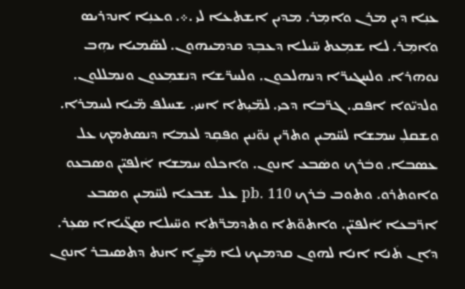ܥܢܼܐ ܕܝܢ ܡܪܢ ܘܐܡܼܪ. ܡܕܝܢ ܐܫܬܥܐ ܠܝ .܀. ܘܥܢܼܐ ܐܢܕܪܝܣ ܘܐܡܼܪ. ܠܐ ܫܡܼܥܬ ܚ̈ܝܠܐ ܕܥܒܼܕ ܩܕܡܝܗܘܢ. ܠܣ̈ܡܝܐ ܝܗܼܒ ܢܘܗܪܐ. ܘܠܚܓܝܪ̈ܐ ܕܢܗܠܟܘܢ. ܘܠܚܪ̈ܫܐ ܕܢܫܡܼܥܘܢ ܘܢܡܠܠܘܢ. ܘܠܕܝ̈ܘܐ ܐܦܩ. ܓܪ̈ܒܐ ܕܟܝ. ܠܡ̈ܝܼܬܐ ܐܚܝ. ܫܚܠܦ ܡ̈ܝܐ ܠܚܡܪܐ. ܘܫܩܠܼ ܚܡܫܐ ܠܚ̈ܡܝܢ ܘܬܪ̈ܝܢ ܢܘ̈ܢܝܢ ܘܦܩܼܕ ܠܥܡܐ ܕܢܣܬܡܟ ܥܠ ܥܣܒܐ. ܘܒܿܪܟ ܘܣܿܒܥ ܐܢܘܢ. ܘܐܟܠܘ ܚܡܫܐ ܐܿܠܦܝ̈ܢ ܘܣܒܥܘ ܘܐܘܬܪܘ. ܘܬܘܒ ܒܿܪܟ pb. 110 ܥܠ ܫܒܥܐ ܠܚ̈ܡܝܢ ܘܣܒܥ ܐܪ̈ܒܥܐ ܐܿܠܦܝ̈ܢ. ܘܐܬܘ̈ܬܐ ܘܬܕܡܪ̈ܬܐ ܘܚ̈ܝܠܐ ܣܓ̈ܝܐܐ ܣܥܼܪ. ܕܐܢ ܬܿܢܐ ܐܢܐ ܠܗܘܢ ܩܕܡܝܟ ܠܐ ܡܿܨܼܐ ܐܢܬ ܕܬܣܝܒܪ ܐܢܘܢ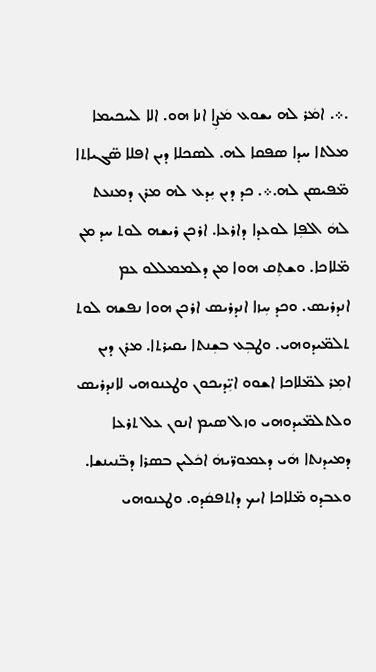.܀. ܐܡܿܪ ܠܗ ܝܫܘܥ ܡܿܨܼܐ ܐܢܐ ܗܘ. ܐܠܐ ܠܚܟܝܡܐ ܡܠܬܐ ܚܕܐ ܣܦܩܐ ܠܗ. ܠܣܟܠܐ ܕܝܢ ܐܦܠܐ ܣ̈ܓܝܐܬܐ ܡ̈ܦܝܣܢ ܠܗ.܀. ܟܕ ܕܝܢ ܝܼܕܥ ܠܗ ܡܪܢ ܕܡܢܥܬ ܠܗܿ ܐܠܦܼܐ ܠܘܥܕܐ ܕܐܪܥܐ. ܐܪܟܢ ܪܝܫܗ ܠܘܬ ܚܕ ܡܢ ܡ̈ܠܐܟܐ. ܘܫܬܼܩ ܗܘܐ ܡܢ ܕܠܡܡܠܠܘ ܥܡ ܐܢܕܪܝܣ. ܘܟܕ ܚܼܙܐ ܐܢܕܪܝܣ ܐܪܟܢ ܗܘܐ ܢܦܫܗ ܠܘܬ ܬܠܡ̈ܝܕܘܗܝ. ܘܛܒܼܥ ܒܫܼܢܬܐ ܝܩܝܪܬܐ. ܡܪܢ ܕܝܢ ܐܡܼܪ ܠܡ̈ܠܐܟܐ ܐܫܘܘ ܐܝܼ̈ܕܝܟܘܢ ܘܛܥܢܘܗܝ ܠܐܢܕܪܝܣ ܘܠܬܠܡ̈ܝܕܘܗܝ ܘܙܠ ܣܝܡ ܐܢܘܢ ܥܠ ܬܪܥܐ ܕܡܝܕܢܬܐ ܗܿܝ ܕܥܡܘܪ̈ܝܗܿ ܐܟܿܠܝܢ ܒܣܪܐ ܕܒ̈ܢܝܢܫܐ. ܘܥܒܕܘ ܡ̈ܠܐܟܐ ܐܝܟ ܕܐܬܦܩܿܕܘ. ܘܛܥܢܘܗܝ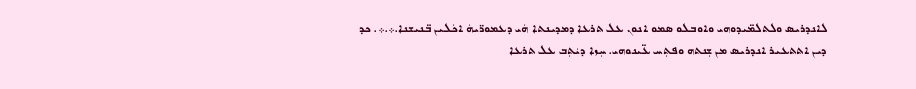ܠܐܢܕܪܝܣ ܘܠܬܠܡ̈ܝܕܘܗܝ ܘܐܘܒܠܘ ܣܡܘ ܐܢܘܢ ܥܠ ܬܪܥܐ ܕܡܕܝܢܬܐ ܗܿܝ ܕܥܡܘܪ̈ܝܗܿ ܐܟܿܠܝܢ ܒ̈ܢܝܫܢܐ.܀.܀. ܟܕ ܕܝܢ ܐܬܬܥܝܪ ܐܢܕܪܝܣ ܡܢ ܫܼܢܬܗ ܘܦܬܼܚ ܥ̈ܝܢܘܗܝ. ܚܼܙܐ ܕܝܿܬܼܒ ܥܠ ܬܪܥܐ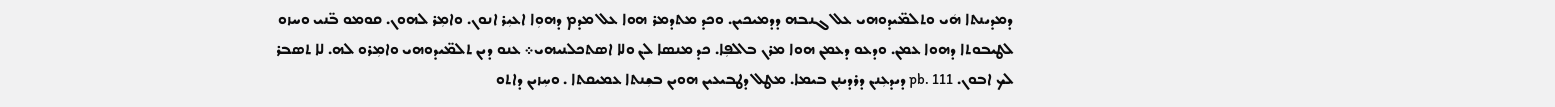ܕܡܕܝܢܬܐ ܗܿܝ ܘܬܠܡ̈ܝܕܘܗܝ ܥܠ ܓܢܒܗ ܕܕܡܝܟܝܢ. ܘܟܕ ܡܬܕܡܪ ܗܘܐ ܥܠ ܡܕܡ ܕܗܘܼܐ ܐܥܝܼܪ ܐܢܘܢ. ܘܐܡܼܪ ܠܗܘܢ. ܩܘܡܘ ܒ̈ܢܝ ܘܚܙܘ ܠܛܝܒܘܬܐ ܕܗܘܐ ܥܡܢ. ܘܕܥܘ ܕܥܡܢ ܗܘܐ ܡܪܢ ܒܐܠܦܼܐ. ܟܕ ܡܢܣܐ ܠܢ ܘܠܐ ܐܣܬܟܠܢܝܗܝ܀ ܥܢܘ ܕܝܢ ܬܠܡ̈ܝܕܘܗܝ ܘܐܡܼܪܘ ܠܗ. ܠܐ ܬܣܒܪ ܠܟ ܐܒܘܢ. pb. 111 ܕܝܕܥܼܢܢ ܕܪܕܝܢܼܢ ܒܝܡܐ. ܡܛܠ ܕܛܒܝܥܝܢ ܗܘܝܢ ܒܫܼܢܬܐ ܥܡܝܩܬܐ . ܘܚܼܙܝܢ ܕܐܬܘ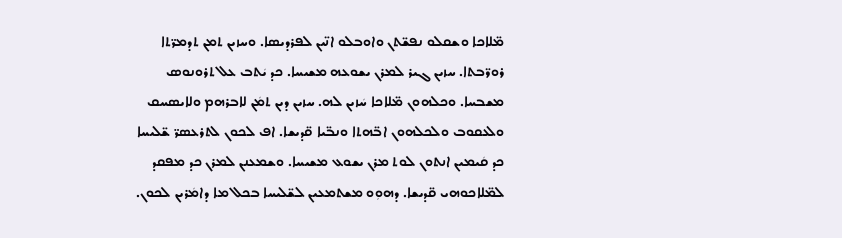ܡ̈ܠܐܟܐ ܘܫܩܠܘ ܢܦܫ̈ܬܢ ܘܐܘܒܠܘ ܐܢ̈ܝܢ ܠܦܪܕܝܣܐ. ܘܚܙܝܢ ܬܡܢ ܬܕܡܪ̈ܬܐ ܪܘܪ̈ܒܬܐ. ܚܙܝܢ ܓܝܪ ܠܡܪܢ ܝܫܘܥܗ ܡܫܝܚܐ. ܟܕ ܝܿܬܒ ܥܠ ܬܪܘܢܘܣ ܡܫܒܚܐ. ܘܟܠܗܘܢ ܡ̈ܠܐܟܐ ܚܿܙܝܢ ܠܗ. ܚܙܝܢ ܕܝܢ ܬܡܿܢ ܠܐܒܪܗܡ ܘܠܐܝܣܚܩ ܘܠܥܩܘܒ ܘܠܟܠܗܘܢ ܐܒ̈ܗܬܐ ܘܢܒ̈ܝܐ ܩ̈ܕܝܫܐ. ܐܦ ܠܟܘܢ ܠܬܪܥܣܪ̈ ܫ̈ܠܝܚܐ ܟܕ ܩܿܝܡܝܢ ܐܢܬܘܢ ܠܘܬ ܡܪܢ ܝܫܘܥ ܡܫܝܚܐ. ܘܫܡܥܢܢ ܠܡܪܢ ܟܕ ܡܦܩܕ ܠܡ̈ܠܐܟܘܗܝ ܩ̈ܕܝܫܐ. ܕܗܘܼܘ ܡܫܬܡܥܝܢ ܠܫ̈ܠܝܚܐ ܒܟܠ ܡܐ ܕܐܡܿܪܝܢ ܠܟܘܢ.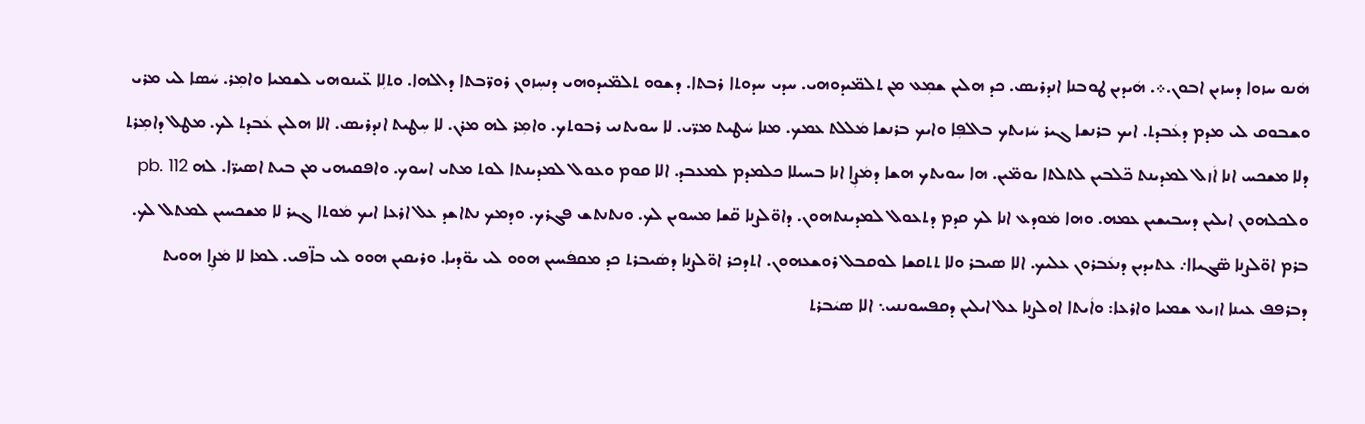ܗܿܢܘ ܚܙܘܐ ܕܚܙܝܢ ܐܒܘܢ.܀. ܗܿܝܕܝܢ ܛܘܒܢܐ ܐܢܕܪܝܣ. ܟܕ ܗܠܝܢ ܫܡܼܥ ܡܢ ܬܠܡ̈ܝܕܘܗܝ. ܚܕܝ ܚܕܘܬܐ ܪܒܬܐ. ܕܫܘܘ ܬܠܡ̈ܝܕܘܗܝ ܕܢܚܼܙܘܢ ܪܘܪ̈ܒܬܐ ܕܐܠܗܐ. ܘܬܠܼܐ ܥ̈ܝܢܘܗܝ ܠܫܡܝܐ ܘܐܡܼܪ. ܚܿܣܐ ܠܝ ܡܪܝ ܘܫܒܘܩ ܠܝ ܡܕܡ ܕܥܿܒܕܬ. ܐܝܟ ܒܪܢܫܐ ܓܝܪ ܚܿܙܝܬܟ ܒܐܠܦܼܐ ܘܐܝܟ ܒܪܢܫܐ ܡܿܠܠܬ ܥܡܟ. ܡܢܐ ܚܿܛܝܬ ܡܪ̈ܝ. ܠܐ ܚܘܝܬܢܝ ܪܒܘܬܟ. ܘܐܡܼܪ ܠܗ ܡܪܢ. ܠܐ ܚܼܛܝܬ ܐܢܕܪܝܣ. ܐܠܐ ܗܠܝܢ ܥܿܒܕܬ ܠܟ. ܡܛܠ ܕܐܡܼܪܬ ܕܠܐ ܡܫܟܚ ܐܢܐ ܐܿܙܠ ܠܡܕܝܢܬ ܟ̈ܠܒܝܢ ܠܬܠܬܐ ܝܘܡ̈ܝܢ. ܗܐ ܚܘܝܬܟ ܗܫܐ ܕܡܿܨܼܐ ܐܢܐ ܒܚܝܠܐ ܟܠܡܕܡ ܠܡܥܒܕ. ܐܠܐ ܩܘܡ ܘܥܘܠ ܠܡܕܝܢܬܐ ܠܘܬ ܡܬܝ ܐܚܘܟ. ܘܐܦܩܝܗܝ ܡܢ ܒܝܬ ܐܣܝܪ̈ܐ. ܠܗ pb. 112 ܘܠܟܠܗܘܢ ܐܝܠܝܢ ܕܚܒܝܫܝܢ ܥܡܗ. ܘܗܐ ܡܿܘܕܥ ܐܢܐ ܠܟ ܩܕܡ ܕܬܥܘܠ ܠܡܕܝܢܬܗܘܢ. ܕܐܘ̈ܠܨܢܐ ܩ̈ܫܐ ܡܚܘܝܢ ܠܟ. ܘܢܬܢܬܫ ܦܓܪܟ. ܘܕܡܟ ܢܬܐܫܕ ܥܠ ܐܪܥܐ ܐܝܟ ܡܿܘܬܐ ܓܝܪ ܠܐ ܡܫܟܚܝܢ ܠܡܬܠ ܠܟ. ܒܪܡ ܐܘ̈ܠܨܢܐ ܣ̈ܓܝܐܐ܇ ܥܬܝܕܝܢ ܕܢܥܿܒܪܘܢ ܥܠܝܟ. ܐܠܐ ܣܝܒܪ ܘܠܐ ܬܬܩܫܐ ܠܘܩܒܠ ܪܘܫܥܗܘܢ. ܐܬܕܟܪ ܐܘ̈ܠܨܢܐ ܕܣܿܝܒܪܬ ܟܕ ܡܩܦܿܚܝܢ ܗܘܘ ܠܝ ܝܘ̈ܕܝܐ. ܘܪܝܩܝܢ ܗܘܘ ܠܝ ܒܐ̈ܦܝ. ܠܡܐ ܠܐ ܡܿܨܼܐ ܗܘܝܬ ܕܒܪܦܦ ܥܝܢܐ ܐܙܝܥ ܫܡܝܐ ܘܐܪܥܐ: ܘܐܿܝܬܐ ܐܘܠܨܢܐ ܥܠ ܐܝܠܝܢ ܕܩܦܚܘܢܢܝ܆ ܐܠܐ ܣܝܿܒܪܬ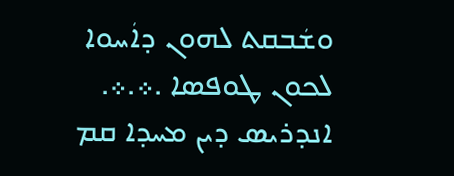ܘܫܿܒܩܬ ܠܗܘܢ ܕܐܿܚܘܐ ܠܟܘܢ ܛܘܦܣܐ .܀.܀. ܐܢܕܪܝܣ ܕܝܢ ܡܚܕܐ ܩܡ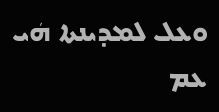ܘܥܠ ܠܡܕܝܢܬܐ ܗܿܝ ܥܡ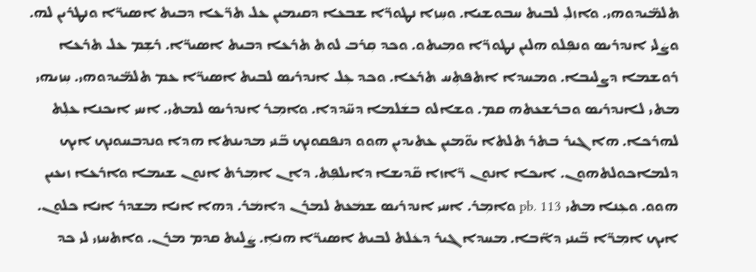ܬܠܡ̈ܝܕܘܗܝ. ܘܐܙܠܼ ܠܒܝܬ ܚܒܘܫܝܐ. ܘܚܼܙܐ ܢܛܘܪ̈ܐ ܫܒܥܐ ܕܩܝܡܝܢ ܥܠ ܬܪ̈ܥܐ ܕܒܝܬ ܐܣܝܪ̈ܐ ܘܢܛܪܝܢ ܠܗ. ܘܨܿܠܝ ܐܢܕܪܝܣ ܘܢܦܼܠܘ ܗܠܝܢ ܢܛܘܪ̈ܐ ܘܡܼܝܬܘ. ܘܟܕ ܩܼܪܒ ܠܘܬ ܬܪܥܐ ܕܒܝܬ ܐܣܝܪ̈ܐ. ܪܫܼܡ ܥܠ ܬܪܥܐ ܪܘܫܡܐ ܕܨܠܝܒܐ. ܘܡܚܕܐ ܐܬܦܬܼܚ ܬܪܥܐ. ܘܟܕ ܥܼܠ ܐܢܕܪܝܣ ܠܒܝܬ ܐܣܝܪ̈ܐ ܥܡ ܬܠܡ̈ܝܕܘܗܝ. ܚܼܙܝܗܝ ܡܬܝ ܠܐܢܕܪܝܣ ܘܒܪܫܥܬܗ ܩܡ. ܘܫܐܠܘ ܒܫܿܠܡܐ ܕܚ̈ܕܕܐ. ܘܐܡܼܪ ܐܢܕܪܝܣ ܠܡܬܝ. ܐܚܝ ܐܝܟܢܐ ܥܠܼܬ ܠܗܪܟܐ. ܗܐ ܓܝܪ ܒܬܪ ܬܠܬܐ ܝܘ̈ܡܝܢ ܥܬܝܕܝܢ ܗܘܘ ܕܢܦܩܘܢܟ ܒ̈ܢܝ ܡܕܝܢܬܐ ܗܕܐ ܘܢܕܒܚܘܢܟ ܐܝܟ ܕܠܡܐܟܘܠܬܗܘܢ. ܐܝܟܐ ܐܢܘܢ ܪ̈ܐܙܐ ܩ̈ܕܝܫܐ ܕܐܝܠܦܼܬ. ܕܐܢ ܐܡܼܪܬ ܐܢܘܢ ܫܝܡܐ ܘܐܪܥܐ ܙܝܥܝܢ ܗܘܘ. ܘܥܼܢܐ ܡܬܝ pb. 113 ܘܐܡܼܪ. ܐܚܝ ܐܢܕܪܝܣ ܫܡܿܥܬ ܠܡܪܢ ܕܐܡܿܪ. ܕܗܐ ܐܢܐ ܡܫܕܪ ܐܢܐ ܟܠܘܢ. ܐܝܟ ܐܡܼܪ̈ܐ ܒ̈ܝܢܝ ܕܐ̈ܒܐ. ܡܚܕܐ ܓܝܪ ܕܥܿܠܬ ܠܒܝܬ ܐܣܝܪ̈ܐ ܗܢܐܼ. ܨܿܠܝܬ ܩܕܡ ܡܪܢ. ܘܐܬܚܙܝ ܠܝ ܟܕ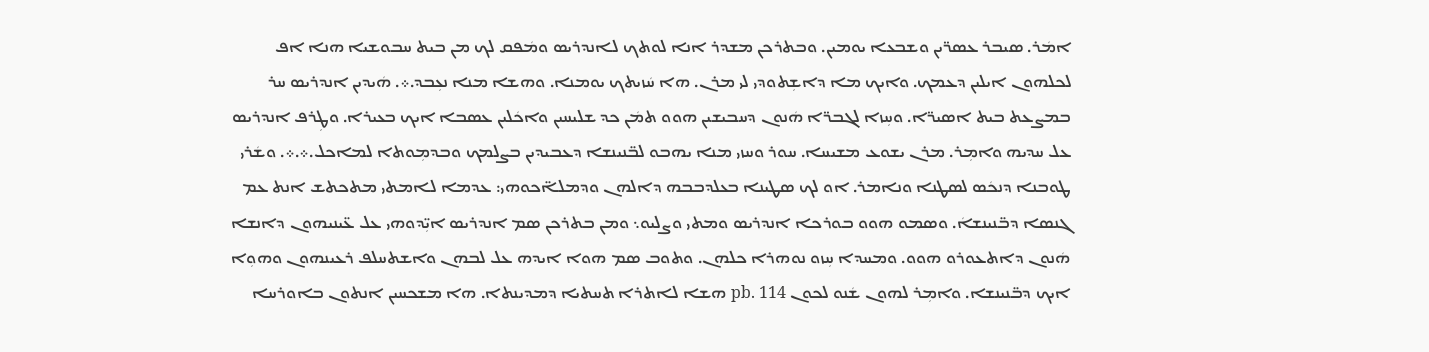ܐܡܿܪ. ܣܝܒܪ ܥܣܪ̈ܝܢ ܘܫܒܥܐ ܝܘܡܝܢ. ܘܒܬܪܟܢ ܡܫܕܪ ܐܢܐ ܠܘܬܟ ܠܐܢܕܪܝܣ ܘܡܿܦܩ ܠܟ ܡܢ ܒܝܬ ܚܒܘܫܝܐ ܗܢܐ ܐܦ ܠܟܠܗܘܢ ܐܝܠܝܢ ܕܥܡܟ. ܘܐܝܟ ܡܐ ܕܐܫܼܬܘܕܝ ܠܝ ܡܪܢ. ܗܐ ܚܿܙܝܬܟ ܝܘܡܢܐ. ܘܗܫܐ ܡܢܐ ܢܥܼܒܕ.܀. ܗܿܝܕܝܢ ܐܢܕܪܝܣ ܚܪ ܒܡܨܥܬ ܒܝܬ ܐܣܝܪ̈ܐ. ܘܚܼܙܐ ܠܓܒܪ̈ܐ ܗܿܢܘܢ ܕܚܒܝܫܝܢ ܗܘܘ ܬܡܿܢ ܟܕ ܫܠܝܚܝܢ ܘܐܟܿܠܝܢ ܥܣܒܐ ܐܝܟ ܒܥܝܪܐ. ܘܛܼܪܦ ܐܢܕܪܝܣ ܥܠ ܚܕܝܗ ܘܐܡܼܪ. ܡܪܢ ܝܫܘܥ ܡܫܝܚܐ. ܚܘܪ ܘܚܙܝ ܡܢܐ ܝܗܒܘ ܠܒ̈ܢܝܢܫܐ ܕܥܒܝܕܝܢ ܒܨܠܡܟ ܘܒܕܡܼܘܬܐ ܠܡܐܟܠ.܀.܀. ܘܫܿܪܝ ܛܘܒܢܐ ܕܢܟܿܣ ܠܣܛܢܐ ܘܢܐܡܪ. ܐܘ ܠܟ ܣܛܝܢܐ ܒܥܠܕܒܒܗ ܕܐܠܗܢ ܘܕܡܠܐ̈ܟܘܗܝ: ܥܕܡܐ ܠܐܡܬܝ ܡܬܟܬܫ ܐܢܬ ܥܡ ܓܢܣܐ ܕܒ̈ܢܝܢܫܐܿ. ܘܣܡܘ ܗܘܘ ܒܘܪܟܐ ܐܢܕܪܝܣ ܘܡܬܝ ܘܨܠܝܘ܆ ܘܡܢ ܒܬܪܟܢ ܣܡ ܐܢܕܪܝܣ ܐܝܼ̈ܕܘܗܝ ܥܠ ܥ̈ܝܢܝܗܘܢ ܕܐܢܫܐ ܗܿܢܘܢ ܕܐܬܥܘܪܘ ܗܘܘ. ܘܡܚܕܐ ܚܼܙܘ ܢܘܗܪܐ ܟܠܗܢ. ܘܬܘܒ ܣܡ ܗܘܐ ܐܝܕܗ ܥܠ ܠܒܗܢ ܘܐܫܬܚܠܦ ܪܥܝܢܗܘܢ ܘܗܘܼܐ ܐܝܟ ܕܒ̈ܢܝܢܫܐ. ܘܐܡܼܪ ܠܗܘܢ ܫܿܢܘ ܠܟܘܢ pb. 114 ܗܫܐ ܠܐܬܪܐ ܬܚܬܝܐ ܕܡܕܝܢܬܐ. ܗܐ ܡܫܟܚܝܢ ܐܢܬܘܢ ܒܐܘܪܚܐ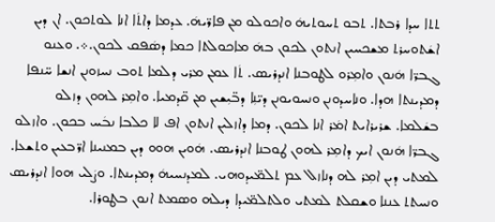ܬܬܐ ܚܕܐ ܪܒܬܐ. ܬܒܘ ܬܚܘܬܝܗܿ ܘܐܟܘܠܘ ܡܢ ܦܐܪ̈ܝܗܿ. ܥܕܡܐ ܕܐܬܿܐ ܐܢܐ ܠܘܬܟܘܢ. ܐܢ ܕܝܢ ܐܫܿܬܘܚܪܬ ܡܫܟܚܝܢ ܐܢܬܘܢ ܠܟܘܢ ܒܗܿ ܡܐܟܘܠܬܐ ܟܡܐ ܕܣܿܦܩ ܠܟܘܢ.܀. ܘܥܢܘ ܓܒܪ̈ܐ ܗܿܢܘܢ ܘܐܡܼܪܘ ܠܛܘܒܢܐ ܐܢܕܪܝܣ. ܬܿܐ ܥܡܢ ܡܪܝ ܕܠܡܐ ܬܘܒ ܢܚܙܘܢܢ ܐܢܫܐ ܚ̈ܢܦܐ ܕܡܕܝܢܬܐ ܗܕܐ. ܘܢܐܚܕܘܢܢ ܘܢܚܘܝܘܢܢ ܕܝ̈ܢܼܐ ܕܒ̈ܝܼܫܝܢ ܡܢ ܩ̈ܕܡܝܐ. ܘܐܡܼܪ ܠܗܘܢ ܕܙܠܘ ܒܫܿܠܡܐ. ܫܪܝܪܐܝܬ ܐܡܿܪ ܐܢܐ ܠܟܘܢ. ܕܡܐ ܕܐܙܠܝܢ ܐܢܬܘܢ ܐܦ ܠܐ ܟܠܒܐ ܢܒܿܚ ܒܟܘܢ. ܘܐܙܠܘ ܓܒܪ̈ܐ ܗܿܢܘܢ ܐܝܟ ܕܐܡܼܪ ܠܗܘܢ ܛܘܒܢܐ ܐܢܕܪܝܣ. ܗܿܘܝܢ ܗܘܘ ܕܝܢ ܒܡܢܝܢܐ ܐܪ̈ܒܥܝܢ ܘܬܫܥܐ. ܠܡܬܝ ܕܝܢ ܐܡܼܪ ܠܗ ܕܢܐܙܠ ܥܡ ܬܠܡ̈ܝܕܘܗܝ. ܠܡܕܢܚܝܗܿ ܕܡܕܝܢܬܐ. ܘܨܿܠܝ ܗܘܐ ܐܢܕܪܝܣ ܘܢܚܬܬ ܥܢܢܐ ܘܫܩܠܬ ܠܡܬܝ ܘܠܬܠܡ̈ܝܕܐ ܕܝܠܗ ܘܣܡܬ ܐܢܘܢ ܒܛܘܪܐ.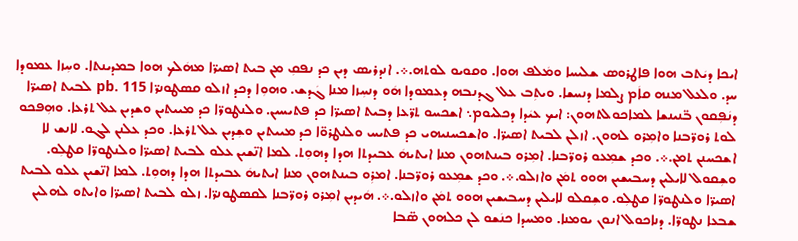ܐܝܟܐ ܕܝܿܬܒ ܗܘܐ ܦܐܛܪܘܣ ܫܠܝܚܐ ܘܡܿܠܦ ܗܘܐ. ܘܩܘܝܘ ܠܘܬܗ.܀. ܐܢܕܪܝܣ ܕܝܢ ܟܕ ܢܦܩܼ ܡܢ ܒܝܬ ܐܣܝܪ̈ܐ ܡܗܿܠܟ ܗܘܐ ܒܡܕܝܢܬܐ. ܘܚܼܙܐ ܥܡܘܕܐ ܚܕ. ܘܠܥܠ ܡܢܗ ܩܐܿܡ ܨܠܡܐ ܕܢܚܫܐ. ܘܝܬܼܒ ܥܠ ܓܕܢܒܗ ܕܥܡܘܕܐ ܗܿܘ ܕܢܚܼܙܐ ܡܢܐ ܓܿܕܫ. ܘܗܘܼܐ ܕܟܕ ܐܙܠܘ ܩܣܛܘܢܪ̈ܐ pb. 115 ܠܒܝܬ ܐܣܝܪ̈ܐ ܕܢܿܦܼܩܘܢ ܒ̈ܢܝܢܫܐ ܠܡܐܟܘܠܬܗܘܢ: ܐܝܟ ܥܝܿܕܐ ܕܟܠܝܘܡ܆ ܐܫܟܚܘ ܬܪ̈ܥܐ ܕܒܝܬ ܐܣܝܪ̈ܐ ܟܕ ܦܬܝܚܝܢ. ܘܠܢܛܘܪ̈ܐ ܟܕ ܡܝܝܬܝܢ ܘܫܕܝܢ ܥܠ ܬܪܥܐ. ܘܗܼܦܟܘ ܠܘܬ ܪܘܪ̈ܒܢܐ ܘܐܡܼܪܘ ܠܗܘܢ. ܐܙܠܢ ܠܒܝܬ ܐܣܝܪ̈ܐ. ܘܐܫܟܚܢܝܗܝ ܟܕ ܦܬܝܚ ܘܠܢܛܪܘ̈ܐ ܟܕ ܡܝܝܬܝܢ ܘܫܼܕܝܢ ܥܠ ܬܪܥܐ. ܘܟܕ ܥܠܢܢ ܠܓܘ. ܠܐܢܫ ܠܐ ܐܫܟܚܢܢ ܬܡܢ.܀. ܘܟܕ ܫܡܼܥܘ ܪܘܪ̈ܒܢܐ. ܐܡܼܪܘ ܒܝܢܬܗܘܢ ܡܢܐ ܐܝܬܝܗܿ ܥܒܝܕܬܐ ܗܕܐ ܕܗܘܼܬ. ܠܡܐ ܐܢ̈ܫܝܢ ܥܠܘ ܠܒܝܬ ܐܣܝܪ̈ܐ ܘܠܢܛܘܪ̈ܐ ܩܛܠܼܘ. ܘܫܼܩܘܠ ܠܐܝܠܝܢ ܕܚܒܝܫܝܢ ܗܘܘ ܬܡܿܢ ܘܐܙܠܘ.܀. ܘܟܕ ܫܡܼܥܘ ܪܘܪ̈ܒܢܐ. ܐܡܪܼܘ ܒܝܢܬܗܘܢ ܡܢܐ ܐܝܬܝܗܿ ܥܒܝܕܬܐ ܗܕܐ ܕܗܘܼܬ. ܠܡܐ ܐܢ̈ܫܝܢ ܥܠܘ ܠܒܝܬ ܐܣܝܪ̈ܐ ܘܠܢܛܘܪ̈ܐ ܩܛܠܼܘ. ܘܫܼܩܠܘ ܠܐܝܠܝܢ ܕܚܒܝܫܝܢ ܗܘܘ ܬܡܿܢ ܘܐܙܠܘ.܀. ܗܿܝܕܝܢ ܐܡܼܪܘ ܪܘܪ̈ܒܢܐ ܠܩܣܛܘܢܪ̈ܐ. ܙܠܘ ܠܒܝܬ ܐܣܝܪ̈ܐ ܘܐܝܬܘ ܠܗܠܝܢ ܫܒܥܐ ܢܛܘܪ̈ܐ. ܕܢܐܟܘܠ ܐܢܘܢ ܝܘܡܢܐ. ܘܡܚܕܐ ܟܢܿܫܘ ܠܢ ܟܠܗܘܢ ܣ̈ܒܐ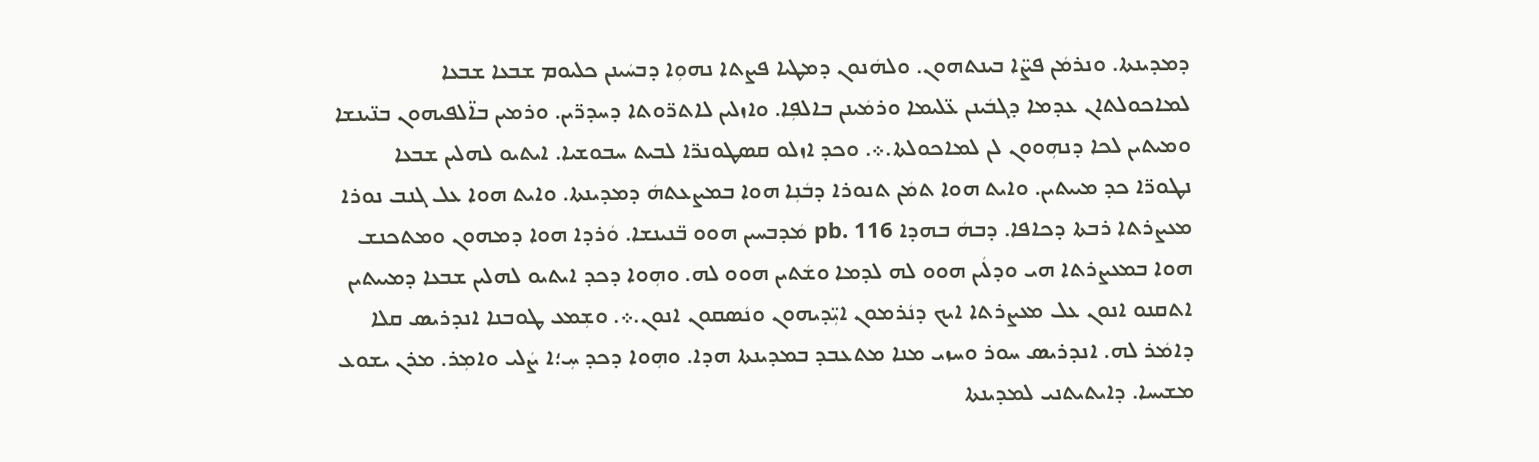ܕܡܕܝܢܬܐ. ܘܢܪܡܿܢ ܦܨ̈ܐ ܒܝܢܬܗܘܢ. ܘܠܗܿܢܘܢ ܕܡܛܝܐ ܦܨܬܐ ܢܗܘܼܐ ܕܒܚܿܝܢܢ ܟܠܝܘܡ ܫܒܥܐ ܫܒܥܐ ܠܡܐܟܘܠܬܐܢ ܥܕܡܐ ܕܓܒܿܝܢܢ ܥ̈ܠܝܡܐ ܘܪܡܿܝܢܢ ܒܐܠܦܼܐ. ܘܐܙܠܝܢ ܠܐܬܪ̈ܘܬܐ ܕܚܕܪ̈ܝܢ. ܘܪܡܝܢ ܒܐ̈ܠܦܝܗܘܢ ܒܢ̈ܝܢܫܐ ܘܡܝܬܝܢ ܠܟܐ ܕܢܗܼܘܘܢ ܠܢ ܠܡܐܟܘܠܬܐ.܀. ܘܟܕ ܐܙܠܘ ܩܣܛܘܢܪ̈ܐ ܠܒܝܬ ܚܒܘܫܝܐ. ܐܝܬܝܘ ܠܗܠܝܢ ܫܒܥܐ ܢܛܘܪ̈ܐ ܟܕ ܡܝܝܬܝܢ. ܘܐܝܬ ܗܘܐ ܬܡܿܢ ܬܢܘܪܐ ܕܒܿܢܼܐ ܗܘܐ ܒܡܨܥܬܗܿ ܕܡܕܝܢܬܐ. ܘܐܝܬ ܗܘܐ ܥܠ ܓܢܒ ܢܘܪܐ ܡܥܨܪܬܐ ܪܒܬܐ ܕܟܐܦܐ. ܕܒܗܿ ܒܗܕܐ pb. 116 ܡܿܕܒܚܝܢ ܗܘܘ ܒ̈ܢܝܢܫܐ. ܘܿܪܕܐ ܗܘܐ ܕܡܗܘܢ ܘܡܬܟܢܫ ܗܘܐ ܒܡܥܨܪܬܐ ܗܝ ܘܕܠܿܝܢ ܗܘܘ ܠܗ ܠܕܡܐ ܘܫܿܬܝܢ ܗܘܘ ܠܗ. ܘܗܼܘܐ ܕܟܕ ܐܝܬܝܘ ܠܗܠܝܢ ܫܒܥܐ ܕܡܝܝܬܝܢ ܐܬܩܢܘ ܐܢܘܢ ܥܠ ܡܥܨܪܬܐ ܐܝܟ ܕܢܿܪܡܘܢ ܐܝܼ̈ܕܝܗܘܢ ܘܢܿܣܩܘܢ ܐܢܘܢ.܀. ܘܫܼܡܥ ܛܘܒܢܐ ܐܢܕܪܝܣ ܩܠܐ ܕܐܡܿܪ ܠܗ. ܐܢܕܪܝܣ ܚܘܪ ܘܚܙܝ ܡܢܐ ܡܬܥܒܕ ܒܡܕܝܢܬܐ ܗܕܐ. ܘܗܼܘܐ ܕܟܕ ܚܼ؛ܐ ܨܿܠܝ ܘܐܡܼܪ. ܡܪܢ ܝܫܘܥ ܡܫܝܚܐ. ܕܐܝܬܝܬܢܝ ܠܡܕܝܢܬܐ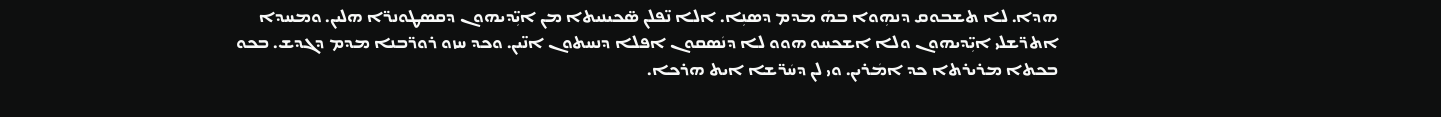ܗܕܐ. ܠܐ ܬܫܒܘܩ ܕܢܗܼܘܐ ܒܗܿ ܡܕܡ ܕܣܢܼܐ. ܐܠܐ ܢ̈ܦܠܢ ܣ̈ܟܝܢܝܬܐ ܡܢ ܐܝܼ̈ܕܝܗܘܢ ܕܩܣܛܘܢܪ̈ܐ ܗܠܝܢ. ܘܡܚܕܐ ܐܬܪ̈ܫܠܝ ܐܝܼ̈ܕܝܗܘܢ ܘܠܐ ܐܫܟܚܘ ܗܘܘ ܠܐ ܕܢܿܣܩܘܢ ܐܦܠܐ ܕܢܚܬܘܢ ܐܢ̈ܝܢ. ܘܟܕ ܚܙܘ ܪܘܪ̈ܒܢܐ ܡܕܡ ܕܓܕܫ. ܒܟܘ ܒܟܬܐ ܡܪܝܪܬܐ ܟܕ ܐܡܿܪܝܢ. ܘܝ ܠܢ ܕܚܿܪ̈ܫܐ ܐܝܬ ܗܪܟܐ.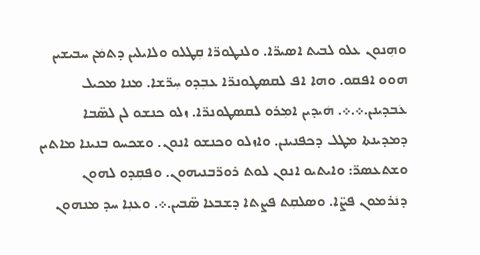ܘܗܼܢܘܢ ܥܠܘ ܠܒܝܬ ܐܣܝܪ̈ܐ. ܘܠܢܛܘܪ̈ܐ ܩܼܛܠܘ ܘܠܐܝܠܝܢ ܕܬܡܿܢ ܚܒܝܫܝܢ ܗܘܘ ܐܦܩܘ. ܘܗܐ ܐܦ ܠܩܣܛܘܢܪ̈ܐ ܥܒܼܕܘ ܚܼܪ̈ܫܐ. ܡܢܐ ܡܟܝܠ ܥܿܒܕܝܢܢ.܀.܀. ܗܿܝܕܝܢ ܐܡܼܪܘ ܠܩܣܛܘܢܪ̈ܐ. ܙܠܘ ܟܢܫܘ ܠܢ ܠܣ̈ܒܐ ܕܡܕܝܢܬܐ ܡܛܠ ܕܟܦܢܝܢܢ. ܘܐܙܠܘ ܘܟܢܫܘ ܐܢܘܢ. ܘܫܟܚܘ ܒܢܝܢܐ ܡܐܬܝܢ ܘܫܬܥܣܪ̈: ܘܐܝܬܝܘ ܐܢܘܢ ܠܘܬ ܪܘܪ̈ܒܢܝܗܘܢ. ܘܦܩܼܕܘ ܠܗܘܢ ܕܢܿܪܡܘܢ ܦܨ̈ܐ. ܘܣܠܩܼܬ ܦܨܬܐ ܕܫܒܥܐ ܣ̈ܒܝܢ.܀. ܘܥܢܼܐ ܚܕ ܡܢܗܘܢ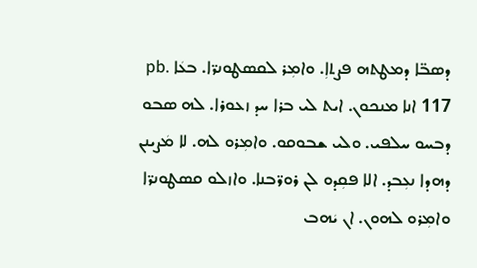ܕܣܒ̈ܐ ܕܡܛܬܗ ܦܨܬܐܼ. ܘܐܡܼܪ ܠܩܣܛܘܢܪ̈ܐ. ܒܥܿܐ pb. 117 ܐܢܐ ܡܢܟܘܢ. ܐܝܬ ܠܝ ܒܪܐ ܚܕ ܙܥܘܪܐ. ܠܗ ܣܒܘ ܕܒܚܘ ܚܠܦܝ. ܘܠܝ ܫܒܘܩܘ. ܘܐܡܼܪܘ ܠܗ. ܠܐ ܡܿܨܝܢܢ ܕܗܕܐ ܢܥܼܒܕ. ܐܠܐ ܦܩܼܕܘ ܠܢ ܪܘܪ̈ܒܢܐ. ܘܐܙܠܘ ܩܣܛܘܢܪ̈ܐ ܘܐܡܼܪܘ ܠܗܘܢ. ܐܢ ܝܿܗܒ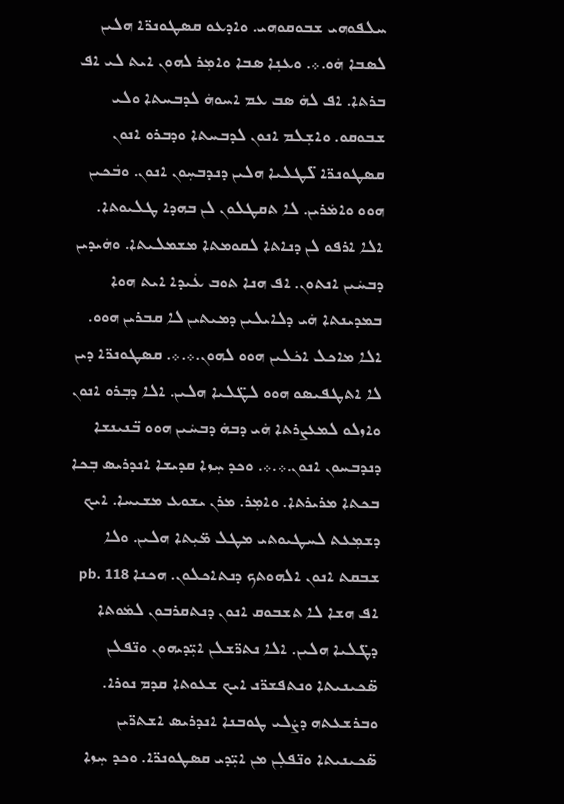ܚܠܦܘܗܝ ܫܒܘܩܘܗܝ. ܘܐܕܥܘ ܩܣܛܘܢܪ̈ܐ ܗܠܝܢ ܠܣܒܐ ܗܿܘ.܀. ܘܥܢܼܐ ܣܒܐ ܘܐܡܼܪ ܠܗܘܢ ܐܝܬ ܠܝ ܐܦ ܒܪܬܐ. ܐܦ ܠܗܿ ܣܒ ܥܡ ܐܚܘܗܿ ܠܕܒܚܬܐ ܘܠܝ ܫܒܘܩܘ. ܘܐܫܼܠܡ ܐܢܘܢ ܠܕܒܚܬܐ ܘܕܒܪܘ ܐܢܘܢ ܩܣܛܘܢܪ̈ܐ ܠ̈ܛܠܝܐ ܗܠܝܢ ܕܢܕܒܚܼܘܢ ܐܢܘܢ. ܘܒܿܟܝܢ ܗܘܘ ܘܐܡܿܪܝܢ. ܠܐ ܬܩܛܠܘܢ ܠܢ ܒܗܕܐ ܛܠܝܘܬܐ. ܐܠܐ ܐܪܦܘ ܠܢ ܕܢܐܬܐ ܠܩܘܡܬܐ ܡܫܡܠܝܬܐ. ܘܗܿܝܕܝܢ ܕܒܚܿܝܢ ܐܢܬܘܢ. ܐܦ ܗܢܐ ܬܘܒ ܥܿܝܕܐ ܐܝܬ ܗܘܐ ܒܡܕܝܢܬܐ ܗܿܝ ܕܠܐܝܠܝܢ ܕܡܝܬܝܢ ܠܐ ܩܒܪܝܢ ܗܘܘ. ܐܠܐ ܡܐܟܠ ܐܟܿܠܝܢ ܗܘܘ ܠܗܘܢ.܀.܀. ܩܣܛܘܢܪ̈ܐ ܕܝܢ ܠܐ ܐܬܛܦܝܣܘ ܗܘܘ ܠܛ̈ܠܝܐ ܗܠܝܢ. ܐܠܐ ܕܒܼܪܘ ܐܢܘܢ ܘܐܙܠܘ ܠܡܥܨܪܬܐ ܗܿܝ ܕܒܗܿ ܕܒܚܿܝܢ ܗܘܘ ܒ̈ܢܝܢܫܐ ܕܢܕܒܚܘܢ ܐܢܘܢ.܀.܀. ܘܟܕ ܚܼܙܐ ܩܕܝܫܐ ܐܢܕܪܝܣ ܒܼܟܐ ܒܟܬܐ ܡܪܝܪܬܐ. ܘܐܡܼܪ. ܡܪܢ ܝܫܘܥ ܡܫܝܚܐ. ܐܝܟ ܕܫܡܼܥܬ ܠܚܛܝܘܬܝ ܡܛܠ ܡ̈ܝܼܬܐ ܗܠܝܢ. ܘܠܐ ܫܒܩܬ ܐܢܘܢ ܐܠܗܘܬܟ ܕܢܬܐܟܠܘܢ. ܗܟܢܐ pb. 118 ܐܦ ܗܫܐ ܠܐ ܬܫܒܘܩ ܐܢܘܢ ܕܢܬܩܪܒܘܢ ܠܡܿܘܬܐ ܕܛ̈ܠܝܐ ܗܠܝܢ. ܐܠܐ ܢܬܪ̈ܫܠܢ ܐܝܼ̈ܕܝܗܘܢ ܘܢ̈ܦܠܢ ܣ̈ܟܝܢܝܬܐ ܘܢܬܦܫܪ̈ܢ ܐܝܟ ܫܥܘܬܐ ܩܕܡ ܢܘܪܐ. ܘܒܪܫܥܬܗ ܕܨܿܠܝ ܛܘܒܢܐ ܐܢܕܪܝܣ ܐܫܬܪ̈ܝܢ ܣ̈ܟܝܢܝܬܐ ܘܢ̈ܦܠܼܢ ܡܢ ܐܝܼ̈ܕܝ ܩܣܛܘܢܪ̈ܐ. ܘܟܕ ܚܼܙܐ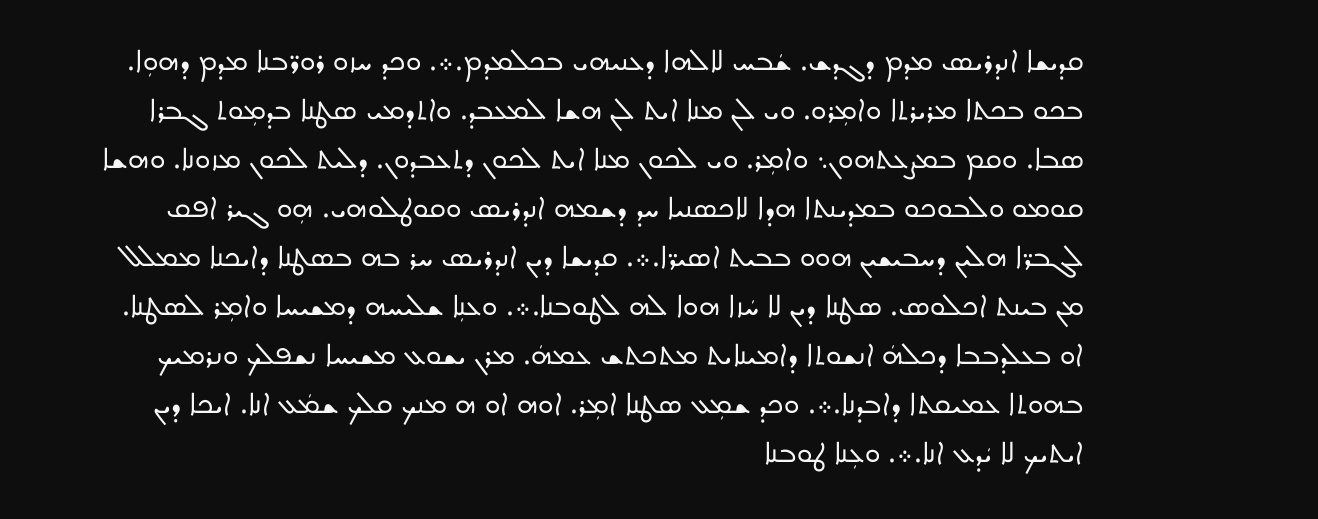ܩܕܝܫܐ ܐܢܕܪܝܣ ܡܕܡ ܕܓܕܫ. ܫܿܒܚ ܠܐܠܗܐ ܕܥܢܝܗܝ ܒܟܠܡܕܡ.܀. ܘܟܕ ܚܙܘ ܪܘܪ̈ܒܢܐ ܡܕܡ ܕܗܘܼܐ. ܒܟܘ ܒܟܬܐ ܡܪܝܪܬܐ ܘܐܡܼܪܘ. ܘܝ ܠܢ ܡܢܐ ܐܝܬ ܠܢ ܗܫܐ ܠܡܥܒܕ. ܘܐܬܕܡܝ ܣܛܢܐ ܒܕܡܼܘܬ ܓܒܪܐ ܣܒܐ. ܘܩܡ ܒܡܨܥܬܗܘܢ܆ ܘܐܡܼܪ. ܘܝ ܠܟܘܢ ܡܢܐ ܐܝܬ ܠܟܘܢ ܕܬܥܒܕܘܢ. ܕܠܝܬ ܠܟܘܢ ܡܙܘܢܐ. ܘܗܫܐ ܩܘܡܘ ܘܠܒܘܟܘ ܒܡܕܝܢܬܐ ܗܕܐ ܠܐܟܣܢܝܐ ܚܕ ܕܫܡܗ ܐܢܕܪܝܣ ܘܩܘܛܠܘܗܝ. ܗܼܘ ܓܝܪ ܐܦܩ ܠܓܒܪ̈ܐ ܗܠܝܢ ܕܚܒܝܫܝܢ ܗܘܘ ܒܒܝܬ ܐܣܝܪ̈ܐ.܀. ܩܕܝܫܐ ܕܝܢ ܐܢܕܪܝܣ ܚܪ ܒܗ ܒܣܛܢܐ ܕܐܝܟܢܐ ܡܡܠܠ ܡܢ ܒܝܢܬ ܐܟܠܘܣ. ܣܛܢܐ ܕܝܢ ܠܐ ܚܿܙܐ ܗܘܐ ܠܗ ܠܛܘܒܢܐ.܀. ܘܥܢܼܐ ܫܠܝܚܗ ܕܡܫܝܚܐ ܘܐܡܼܪ ܠܣܛܢܐ. ܐܘ ܒܥܠܕܒܒܐ ܕܟܠܗܿ ܐܢܫܘܬܐ ܕܐܡܝܢܐܝܬ ܡܬܟܬܫ ܥܡܗܿ. ܡܪܢ ܝܫܘܥ ܡܫܝܚܐ ܢܫܦܠܟ ܘܢܪܡܝܟ ܒܗܘܬܐ ܥܡܝܩܬܐ ܕܐܒܕܢܐ.܀. ܘܟܕ ܫܡܼܥ ܣܛܢܐ ܐܡܼܪ. ܐܘܗ ܐܘ ܗ ܡܢܟ ܩܠܟ ܫܡܿܥ ܐܢܐ. ܐܝܟܐ ܕܝܢ ܐܝܬܝܟ ܠܐ ܝܿܕܥ ܐܢܐ.܀. ܘܥܼܢܐ ܛܘܒܢܐ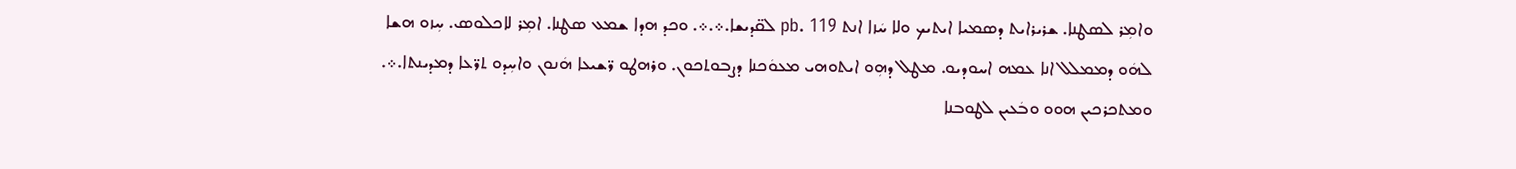ܘܐܡܼܪ ܠܣܛܢܐ. ܫܪܝܪܐܝܬ ܕܣܡܝܐ ܐܝܬܝܟ ܘܠܐ ܚܿܙܐ ܐܢܬ pb. 119 ܠܩ̈ܕܝܫܐ.܀.܀. ܘܟܕ ܗܕܐ ܫܡܥ ܣܛܢܐ. ܐܡܼܪ ܠܐܟܠܘܣ. ܚܼܙܘ ܗܫܐ ܠܗܿܘ ܕܡܡܠܠ ܐܢܐ ܥܡܗ ܐܚܘܕܝܘ. ܡܛܠ ܕܗܼܘ ܐܝܬܘܗܝ ܡܥܘܿܟܢܐ ܕܨܒܘܬܟܘܢ. ܘܪܗܛܘ ܪ̈ܫܝܥܐ ܗܿܢܘܢ ܘܐܚܼܕܘ ܬܪ̈ܥܐ ܕܡܕܝܢܬܐ.܀. ܘܡܬܟܪܟܝܢ ܗܘܘ ܘܒܿܥܝܢ ܠܛܘܒܢܐ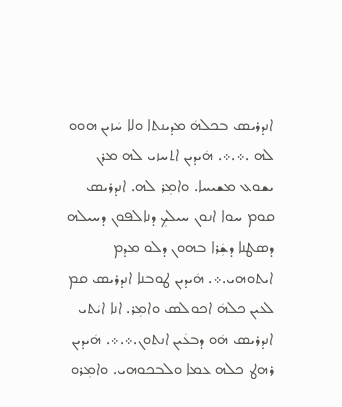ܐܢܕܪܝܣ ܒܟܠܗܿ ܡܕܝܢܬܐ ܘܠܐ ܚܿܙܝܢ ܗܘܘ ܠܗ .܀.܀. ܗܿܝܕܝܢ ܐܬܚܙܝ ܠܗ ܡܪܢ ܝܫܘܥ ܡܫܝܚܐ. ܘܐܡܼܪ ܠܗ. ܐܢܕܪܝܣ ܩܘܡ ܚܘܐ ܐܢܘܢ ܚܝܠܟܼ ܕܢܐܠܦܘܢ ܕܚܝܠܗ ܕܣܛܢܐ ܕܫܼܿܪܐ ܒܗܘܢ ܕܠܘ ܡܕܡ ܐܝܬܘܗܝ.܀. ܗܿܝܕܝܢ ܛܘܒܢܐ ܐܢܕܪܝܣ ܩܡ ܠܥܝܢ ܟܠܗܿ ܐܟܘܠܣ ܘܐܡܼܪ. ܐܢܐ ܐܝܿܬܝ ܐܢܕܪܝܣ ܗܿܘ ܕܒܥܿܝܢ ܐܢܬܘܢ.܀.܀. ܗܿܝܕܝܢ ܪܗܛ ܟܠܗ ܥܡܐ ܘܠܒܟܘܗܝ. ܘܐܡܼܪܘ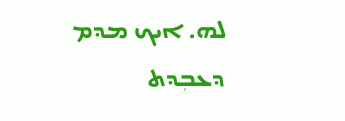ܠܗ. ܐܝܟ ܡܕܡ ܕܥܒܼܕܬ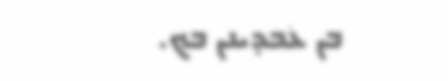ܒܢ ܥܿܒܕܝܢܢ ܒܟ.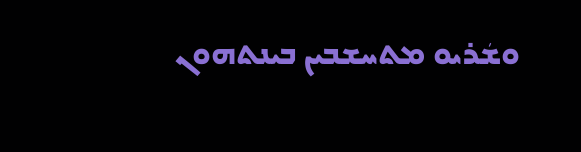ܘܫܿܪܝܘ ܡܬܚܫܒܝܢ ܒܝܢܬܗܘܢ